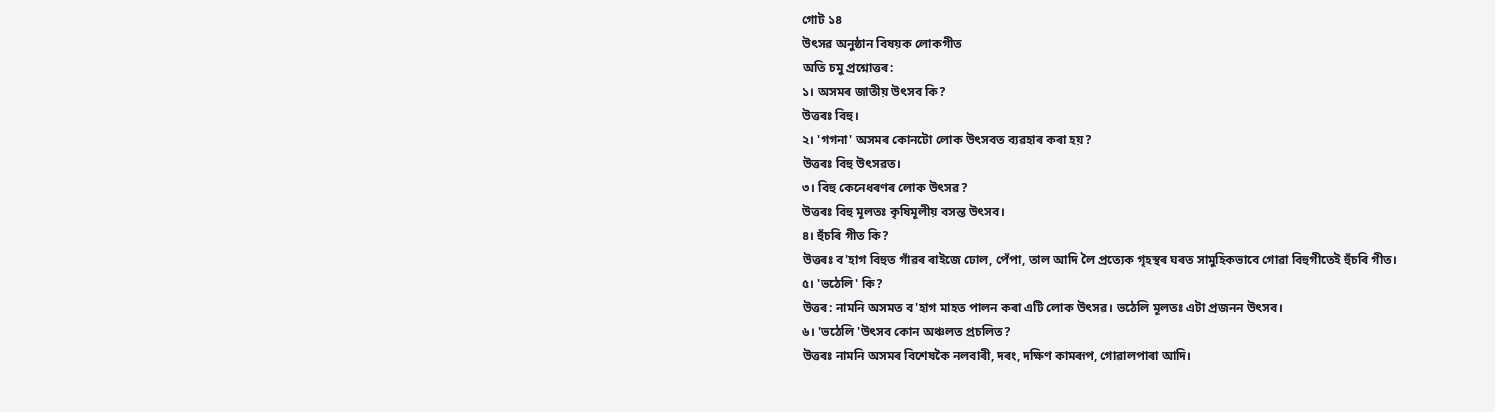গোট ১৪
উৎসৱ অনুষ্ঠান বিষয়ক লোকগীত
অতি চমু প্রশ্নোত্তৰ:
১। অসমৰ জাতীয় উৎসব কি?
উত্তৰঃ বিহু।
২। 'গগনা' অসমৰ কোনটো লোক উৎসবত ব্যৱহাৰ কৰা হয়?
উত্তৰঃ বিহু উৎসৱত।
৩। বিহু কেনেধৰণৰ লোক উৎসৱ?
উত্তৰঃ বিহু মূলতঃ কৃষিমূলীয় বসন্ত উৎসব।
৪। হুঁচৰি গীত কি?
উত্তৰঃ ব'হাগ বিহুত গাঁৱৰ ৰাইজে ঢোল, পেঁপা, তাল আদি লৈ প্ৰত্যেক গৃহস্থৰ ঘৰত সামুহিকভাবে গোৱা বিহুগীতেই হুঁচৰি গীত।
৫। 'ভঠেলি' কি?
উত্তৰ: নামনি অসমত ব'হাগ মাহত পালন কৰা এটি লোক উৎসৱ। ভঠেলি মূলতঃ এটা প্রজনন উৎসব।
৬। 'ভঠেলি 'উৎসব কোন অঞ্চলত প্রচলিত?
উত্তৰঃ নামনি অসমৰ বিশেষকৈ নলবাৰী, দৰং, দক্ষিণ কামৰূপ, গোৱালপাৰা আদি।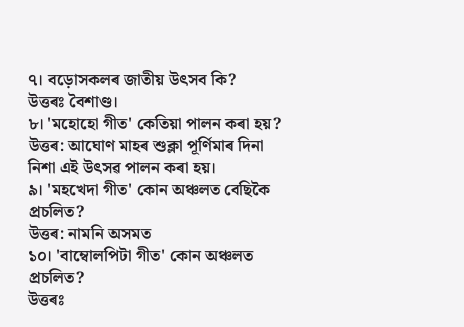৭। বড়োসকলৰ জাতীয় উৎসব কি?
উত্তৰঃ বৈশাণ্ড।
৮। 'মহোহো গীত' কেতিয়া পালন কৰা হয়?
উত্তৰ: আঘোণ মাহৰ শুক্লা পূৰ্ণিমাৰ দিনা নিশা এই উৎসৱ পালন কৰা হয়।
৯। 'মহখেদা গীত' কোন অঞ্চলত বেছিকৈ প্রচলিত?
উত্তৰ: নামনি অসমত
১০। 'বাম্বোলপিটা গীত' কোন অঞ্চলত প্রচলিত?
উত্তৰঃ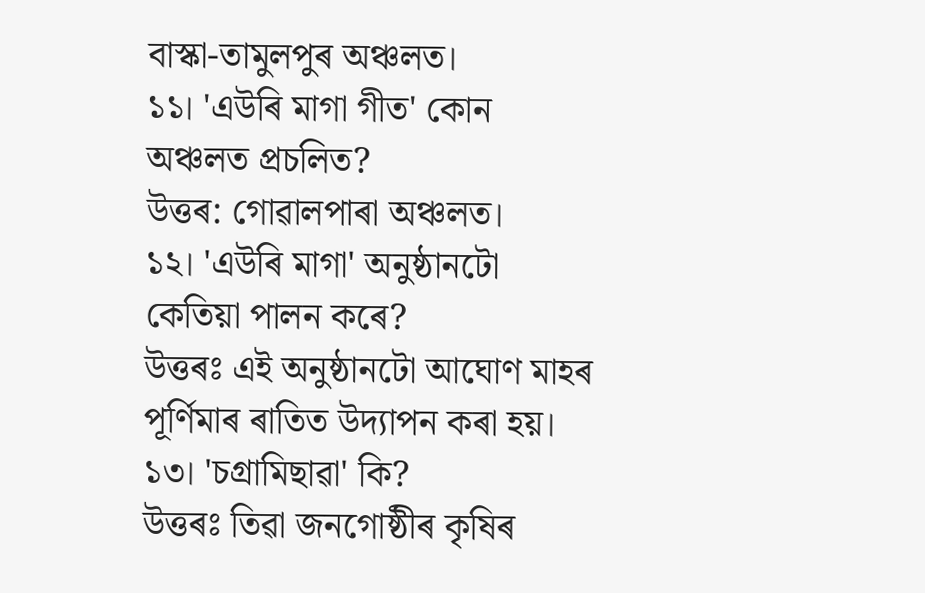বাস্কা-তামুলপুৰ অঞ্চলত।
১১। 'এউৰি মাগা গীত' কোন অঞ্চলত প্রচলিত?
উত্তৰ: গোৱালপাৰা অঞ্চলত।
১২। 'এউৰি মাগা' অনুষ্ঠানটো কেতিয়া পালন কৰে?
উত্তৰঃ এই অনুষ্ঠানটো আঘোণ মাহৰ পূৰ্ণিমাৰ ৰাতিত উদ্যাপন কৰা হয়।
১৩। 'চগ্রামিছাৱা' কি?
উত্তৰঃ তিৱা জনগোষ্ঠীৰ কৃষিৰ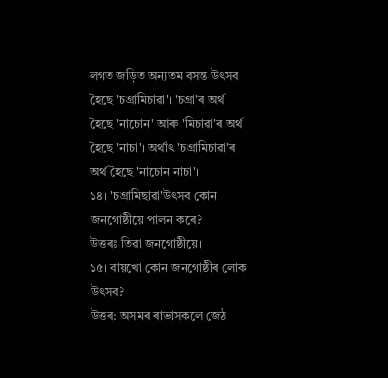লগত জড়িত অন্যতম বসন্ত উৎসব হৈছে 'চগ্রামিচাৱা'। 'চগ্রা'ৰ অৰ্থ হৈছে 'নাচোন' আৰু 'মিচাৱা'ৰ অৰ্থ হৈছে 'নাচা'। অর্থাৎ 'চগ্রামিচাৱা'ৰ অৰ্থ হৈছে 'নাচোন নাচা'।
১৪। 'চগ্রামিছাৱা'উৎসব কোন জনগোষ্ঠীয়ে পালন কৰে?
উত্তৰঃ তিৱা জনগোষ্ঠীয়ে।
১৫। বায়খো কোন জনগোষ্ঠীৰ লোক উৎসব?
উত্তৰ: অসমৰ ৰাভাসকলে জেঠ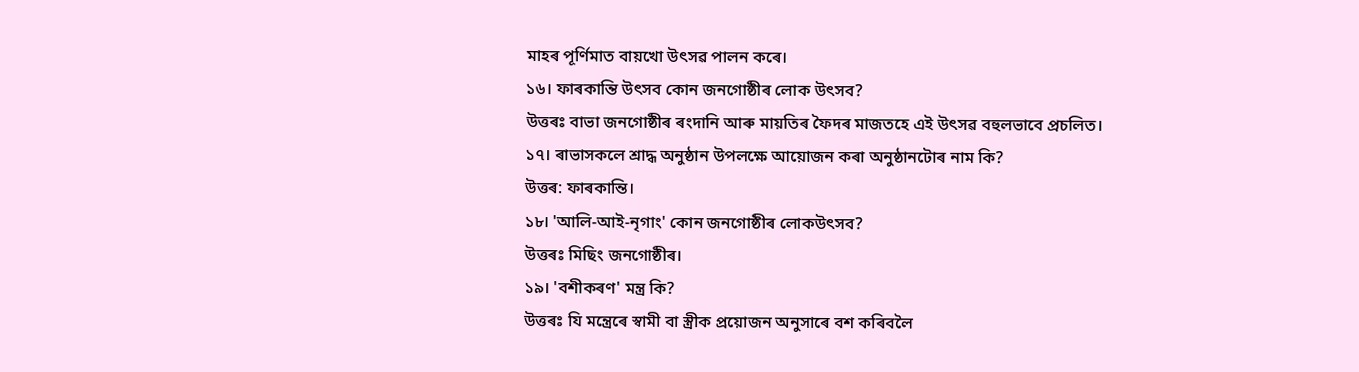মাহৰ পূৰ্ণিমাত বায়খো উৎসৱ পালন কৰে।
১৬। ফাৰকান্তি উৎসব কোন জনগোষ্ঠীৰ লোক উৎসব?
উত্তৰঃ বাভা জনগোষ্ঠীৰ ৰংদানি আৰু মায়তিৰ ফৈদৰ মাজতহে এই উৎসৱ বহুলভাবে প্রচলিত।
১৭। ৰাভাসকলে শ্রাদ্ধ অনুষ্ঠান উপলক্ষে আয়োজন কৰা অনুষ্ঠানটোৰ নাম কি?
উত্তৰ: ফাৰকান্তি।
১৮। 'আলি-আই-নৃগাং' কোন জনগোষ্ঠীৰ লোকউৎসব?
উত্তৰঃ মিছিং জনগোষ্ঠীৰ।
১৯। 'বশীকৰণ' মন্ত্ৰ কি?
উত্তৰঃ যি মন্ত্ৰেৰে স্বামী বা স্ত্রীক প্রয়োজন অনুসাৰে বশ কৰিবলৈ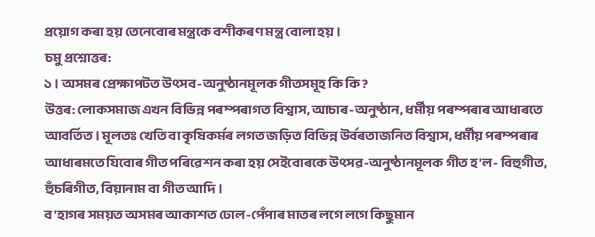প্ৰয়োগ কৰা হয় তেনেবোৰ মন্ত্রকে বশীকৰণ মন্ত্ৰ বোলা হয়।
চমু প্রশ্নোত্তৰ:
১। অসমৰ প্ৰেক্ষাপটত উৎসব-অনুষ্ঠানমূলক গীতসমূহ কি কি?
উত্তৰ: লোকসমাজ এখন বিভিন্ন পৰম্পৰাগত বিশ্বাস, আচাৰ-অনুষ্ঠান, ধর্মীয় পৰম্পৰাৰ আধাৰতে আবর্তিত। মূলতঃ খেতি বা কৃষিকৰ্মৰ লগত জড়িত বিভিন্ন উৰ্বৰতাজনিত বিশ্বাস, ধর্মীয় পৰম্পৰাৰ আধাৰমতে যিবোৰ গীত পৰিৱেশন কৰা হয় সেইবোৰকে উৎসৱ-অনুষ্ঠানমূলক গীত হ'ল- বিহুগীত, হুঁচৰিগীত, বিয়ানাম বা গীত আদি।
ব'হাগৰ সময়ত অসমৰ আকাশত ঢোল-পেঁপাৰ মাতৰ লগে লগে কিছুমান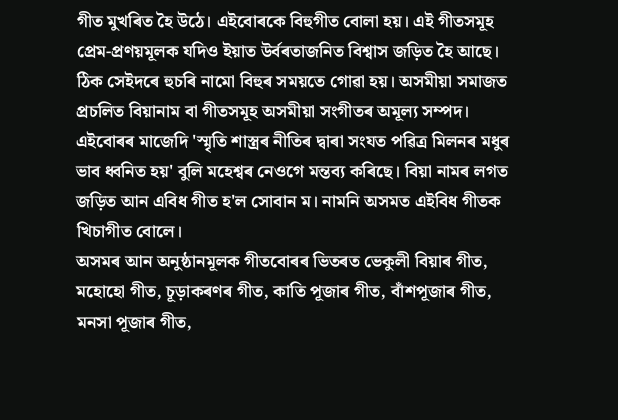গীত মুখৰিত হৈ উঠে। এইবোৰকে বিহুগীত বোলা হয়। এই গীতসমূহ প্রেম-প্রণয়মূলক যদিও ইয়াত উৰ্বৰতাজনিত বিশ্বাস জড়িত হৈ আছে। ঠিক সেইদৰে হুচৰি নামো বিহুৰ সময়তে গোৱা হয়। অসমীয়া সমাজত প্রচলিত বিয়ানাম বা গীতসমূহ অসমীয়া সংগীতৰ অমূল্য সম্পদ। এইবোৰৰ মাজেদি 'স্মৃতি শাস্ত্ৰৰ নীতিৰ দ্বাৰা সংযত পৱিত্ৰ মিলনৰ মধুৰ ভাব ধ্বনিত হয়' বুলি মহেশ্বৰ নেওগে মন্তব্য কৰিছে। বিয়া নামৰ লগত জড়িত আন এবিধ গীত হ'ল সোবান ম। নামনি অসমত এইবিধ গীতক খিচাগীত বোলে।
অসমৰ আন অনুষ্ঠানমূলক গীতবোৰৰ ভিতৰত ভেকুলী বিয়াৰ গীত, মহোহো গীত, চূড়াকৰণৰ গীত, কাতি পূজাৰ গীত, বাঁশপূজাৰ গীত, মনসা পূজাৰ গীত,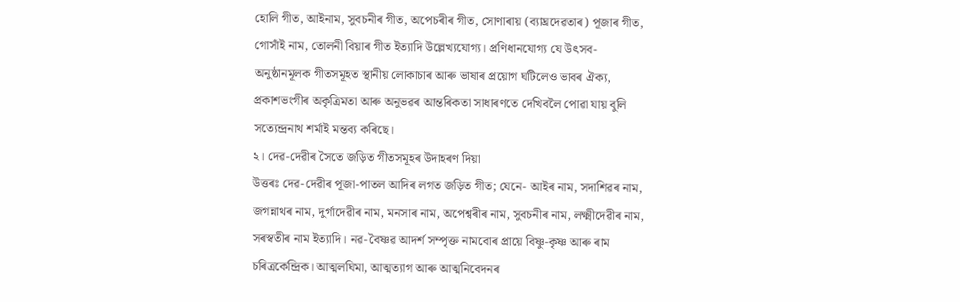হোলি গীত, আইনাম, সুবচনীৰ গীত, অপেচৰীৰ গীত, সোণাৰায় (ব্যাঘ্ৰদেৱতাৰ) পূজাৰ গীত, গোসাঁই নাম, তোলনী বিয়াৰ গীত ইত্যাদি উল্লেখ্যযোগ্য। প্রণিধানযোগ্য যে উৎসব-অনুষ্ঠানমূলক গীতসমূহত স্থানীয় লোকাচাৰ আৰু ভাষাৰ প্ৰয়োগ ঘটিলেও ভাবৰ ঐক্য, প্রকাশভংগীৰ অকৃত্রিমতা আৰু অনুভৱৰ আন্তৰিকতা সাধাৰণতে দেখিবলৈ পোৱা যায় বুলি সত্যেন্দ্রনাথ শৰ্মাই মন্তব্য কৰিছে।
২। দেৱ-দেৱীৰ সৈতে জড়িত গীতসমূহৰ উদাহৰণ দিয়া
উত্তৰঃ দেৱ-দেৱীৰ পূজা-পাতল আদিৰ লগত জড়িত গীত; যেনে- আইৰ নাম, সদাশিৱৰ নাম, জগন্নাথৰ নাম, দুর্গাদেৱীৰ নাম, মনসাৰ নাম, অপেশ্বৰীৰ নাম, সুবচনীৰ নাম, লক্ষ্মীদেৱীৰ নাম, সৰস্বতীৰ নাম ইত্যাদি। নৱ-বৈষ্ণৱ আদর্শ সম্পৃক্ত নামবোৰ প্রায়ে বিষ্ণু-কৃষ্ণ আৰু ৰাম চৰিত্ৰকেন্দ্ৰিক। আত্মলঘিমা, আত্মত্যাগ আৰু আত্মনিবেদনৰ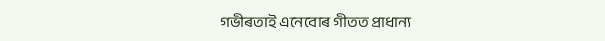গভীৰতাই এনেবোৰ গীতত প্রাধান্য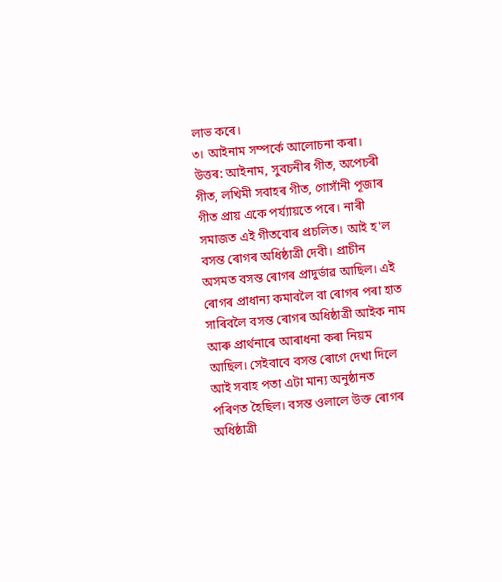লাভ কৰে।
৩। আইনাম সম্পর্কে আলোচনা কৰা।
উত্তৰ: আইনাম, সুবচনীৰ গীত, অপেচৰী গীত, লখিমী সবাহৰ গীত, গোসাঁনী পূজাৰ গীত প্রায় একে পৰ্য্যায়তে পৰে। নাৰী সমাজত এই গীতবোৰ প্ৰচলিত। আই হ'ল বসন্ত ৰোগৰ অধিষ্ঠাত্রী দেবী। প্রাচীন অসমত বসন্ত ৰোগৰ প্ৰাদুৰ্ভাৱ আছিল। এই ৰোগৰ প্রাধান্য কমাবলৈ বা ৰোগৰ পৰা হাত সাৰিবলৈ বসন্ত ৰোগৰ অধিষ্ঠাত্রী আইক নাম আৰু প্ৰাৰ্থনাৰে আৰাধনা কৰা নিয়ম আছিল। সেইবাবে বসন্ত ৰোগে দেখা দিলে আই সবাহ পতা এটা মান্য অনুষ্ঠানত পৰিণত হৈছিল। বসন্ত ওলালে উক্ত ৰোগৰ অধিষ্ঠাত্রী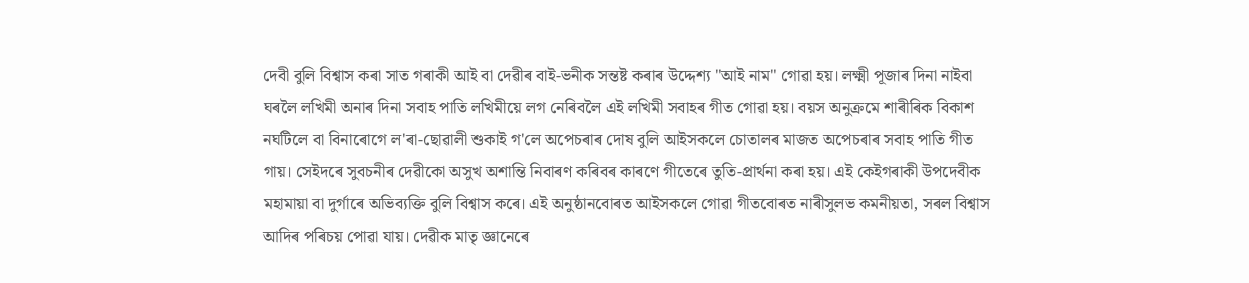দেবী বুলি বিশ্বাস কৰা সাত গৰাকী আই বা দেৱীৰ বাই-ভনীক সন্তষ্ট কৰাৰ উদ্দেশ্য "আই নাম" গোৱা হয়। লক্ষ্মী পূজাৰ দিনা নাইবা ঘৰলৈ লখিমী অনাৰ দিনা সবাহ পাতি লখিমীয়ে লগ নেৰিবলৈ এই লখিমী সবাহৰ গীত গোৱা হয়। বয়স অনুক্রমে শাৰীৰিক বিকাশ নঘটিলে বা বিনাৰোগে ল'ৰা-ছোৱালী শুকাই গ'লে অপেচৰাৰ দোষ বুলি আইসকলে চোতালৰ মাজত অপেচৰাৰ সবাহ পাতি গীত গায়। সেইদৰে সুবচনীৰ দেৱীকো অসুখ অশান্তি নিবাৰণ কৰিবৰ কাৰণে গীতেৰে তুতি-প্রার্থনা কৰা হয়। এই কেইগৰাকী উপদেবীক মহামায়া বা দুর্গাৰে অভিব্যক্তি বুলি বিশ্বাস কৰে। এই অনুষ্ঠানবোৰত আইসকলে গোৱা গীতবোৰত নাৰীসুলভ কমনীয়তা, সৰল বিশ্বাস আদিৰ পৰিচয় পোৱা যায়। দেৱীক মাতৃ জ্ঞানেৰে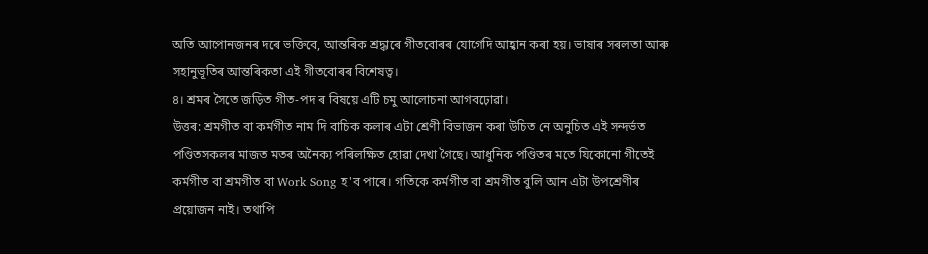অতি আপোনজনৰ দৰে ভক্তিবে, আন্তৰিক শ্ৰদ্ধাৰে গীতবোৰৰ যোগেদি আহ্বান কৰা হয়। ভাষাৰ সৰলতা আৰু সহানুভূতিৰ আন্তৰিকতা এই গীতবোৰৰ বিশেষত্ব।
৪। শ্ৰমৰ সৈতে জড়িত গীত-পদ ৰ বিষয়ে এটি চমু আলোচনা আগবঢ়োৱা।
উত্তৰ: শ্রমগীত বা কর্মগীত নাম দি বাচিক কলাৰ এটা শ্ৰেণী বিভাজন কৰা উচিত নে অনুচিত এই সন্দর্ভত পণ্ডিতসকলৰ মাজত মতৰ অনৈক্য পৰিলক্ষিত হোৱা দেখা গৈছে। আধুনিক পণ্ডিতৰ মতে যিকোনো গীতেই কর্মগীত বা শ্রমগীত বা Work Song হ'ব পাৰে। গতিকে কৰ্মগীত বা শ্রমগীত বুলি আন এটা উপশ্রেণীৰ প্রয়োজন নাই। তথাপি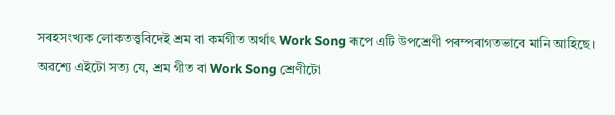সৰহসংখ্যক লোকতত্ত্ববিদেই শ্রম বা কর্মগীত অর্থাৎ Work Song ৰূপে এটি উপশ্রেণী পৰম্পৰাগতভাবে মানি আহিছে। অৱশ্যে এইটো সত্য যে, শ্রম গীত বা Work Song শ্রেণীটো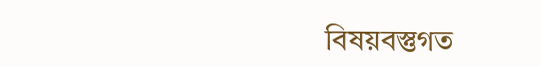বিষয়বস্তুগত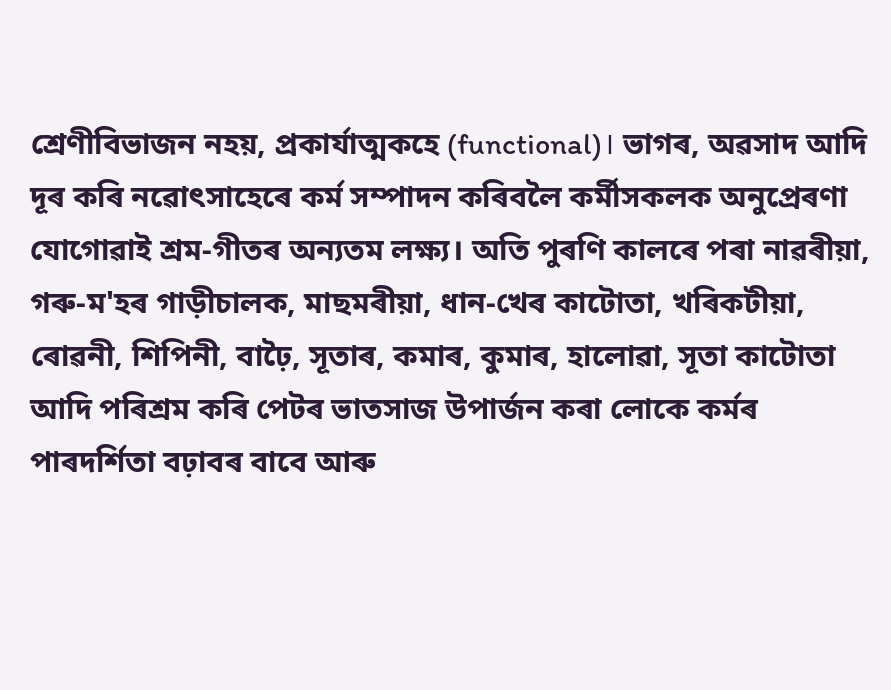শ্রেণীবিভাজন নহয়, প্রকার্যাত্মকহে (functional)। ভাগৰ, অৱসাদ আদি দূৰ কৰি নৱোৎসাহেৰে কৰ্ম সম্পাদন কৰিবলৈ কৰ্মীসকলক অনুপ্ৰেৰণা যোগোৱাই শ্রম-গীতৰ অন্যতম লক্ষ্য। অতি পুৰণি কালৰে পৰা নাৱৰীয়া, গৰু-ম'হৰ গাড়ীচালক, মাছমৰীয়া, ধান-খেৰ কাটোতা, খৰিকটীয়া, ৰোৱনী, শিপিনী, বাঢ়ৈ, সূতাৰ, কমাৰ, কুমাৰ, হালোৱা, সূতা কাটোতা আদি পৰিশ্ৰম কৰি পেটৰ ভাতসাজ উপাৰ্জন কৰা লোকে কৰ্মৰ পাৰদৰ্শিতা বঢ়াবৰ বাবে আৰু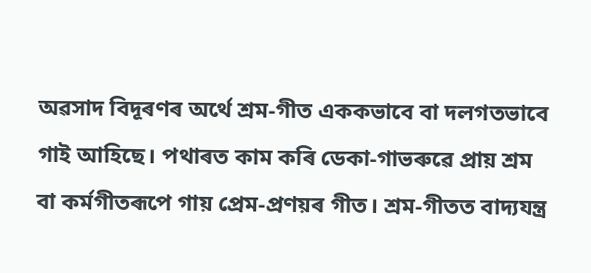অৱসাদ বিদূৰণৰ অৰ্থে শ্রম-গীত এককভাবে বা দলগতভাবে গাই আহিছে। পথাৰত কাম কৰি ডেকা-গাভৰুৱে প্রায় শ্রম বা কর্মগীতৰূপে গায় প্রেম-প্রণয়ৰ গীত। শ্রম-গীতত বাদ্যযন্ত্র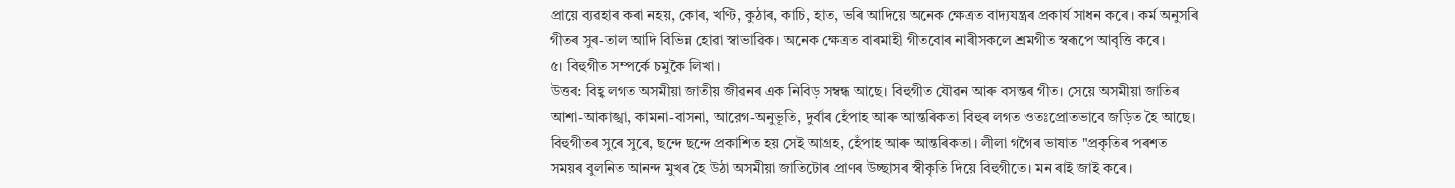প্রায়ে ব্যৱহাৰ কৰা নহয়, কোৰ, খণ্টি, কুঠাৰ, কাচি, হাত, ভৰি আদিয়ে অনেক ক্ষেত্ৰত বাদ্যযন্ত্ৰৰ প্ৰকাৰ্য সাধন কৰে। কৰ্ম অনুসৰি গীতৰ সুৰ-তাল আদি বিভিন্ন হোৱা স্বাভাৱিক। অনেক ক্ষেত্ৰত বাৰমাহী গীতবোৰ নাৰীসকলে শ্রমগীত স্বৰূপে আবৃত্তি কৰে।
৫। বিহুগীত সম্পর্কে চমুকৈ লিখা।
উত্তৰ: বিহ্ব লগত অসমীয়া জাতীয় জীৱনৰ এক নিবিড় সম্বন্ধ আছে। বিহুগীত যৌৱন আৰু বসন্তৰ গীত। সেয়ে অসমীয়া জাতিৰ আশা-আকাঙ্খা, কামনা-বাসনা, আরেগ-অনুভূতি, দুৰ্বাৰ হেঁপাহ আৰু আন্তৰিকতা বিহুৰ লগত ওতঃপ্রোতভাবে জড়িত হৈ আছে। বিহুগীতৰ সুৰে সুৰে, ছন্দে ছন্দে প্রকাশিত হয় সেই আগ্রহ, হেঁপাহ আৰু আন্তৰিকতা। লীলা গগৈৰ ভাষাত "প্রকৃতিৰ পৰশত সময়ৰ বুলনিত আনন্দ মুখৰ হৈ উঠা অসমীয়া জাতিটোৰ প্ৰাণৰ উচ্ছাসৰ স্বীকৃতি দিয়ে বিহুগীতে। মন ৰাই জাই কৰে।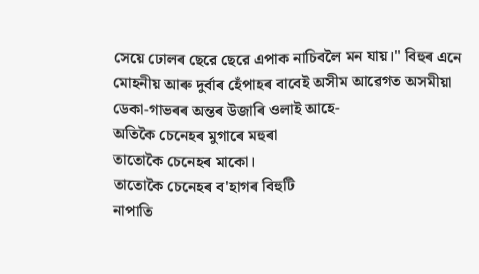সেয়ে ঢোলৰ ছেরে ছেরে এপাক নাচিবলৈ মন যায়।" বিহুৰ এনে মোহনীয় আৰু দুৰ্বাৰ হেঁপাহৰ বাবেই অসীম আৱেগত অসমীয়া ডেকা-গাভৰৰ অন্তৰ উজাৰি ওলাই আহে-
অতিকৈ চেনেহৰ মুগাৰে মহুৰা
তাতোকৈ চেনেহৰ মাকো।
তাতোকৈ চেনেহৰ ব'হাগৰ বিহুটি
নাপাতি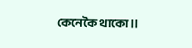কেনেকৈ থাকো।।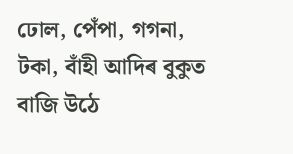ঢোল, পেঁপা, গগনা, টকা, বাঁহী আদিৰ বুকুত বাজি উঠে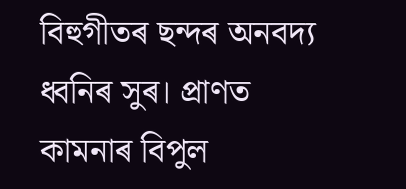বিহুগীতৰ ছন্দৰ অনবদ্য ধ্বনিৰ সুৰ। প্ৰাণত কামনাৰ বিপুল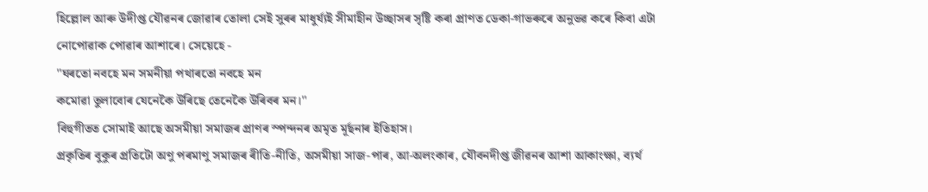হিল্লোল আৰু উদীপ্ত যৌৱনৰ জোৱাৰ তোলা সেই সুৰৰ মাধুৰ্য্যই সীমাহীন উচ্ছাসৰ সৃষ্টি কৰা প্ৰাণত ডেকা-গাভৰুৰে অনুভৱ কৰে কিবা এটা নোপোৱাক পোৱাৰ আশাৰে। সেয়েহে -
"ঘৰতো নবহে মন সমনীয়া পথাৰতো নবহে মন
কমোৱা তুলাবোৰ যেনেকৈ উৰিছে তেনেকৈ উৰিবৰ মন।"
বিহুগীতত সোমাই আছে অসমীয়া সমাজৰ প্ৰাণৰ স্পন্দনৰ অমৃত মূর্ছনাৰ ইতিহাস।
প্ৰকৃতিৰ বুকুৰ প্ৰতিটো অণু পৰমাণু সমাজৰ ৰীতি-নীতি, অসমীয়া সাজ-পাৰ, আ-অলংকাৰ, যৌবনদীপ্ত জীৱনৰ আশা আকাংক্ষা, ব্যর্থ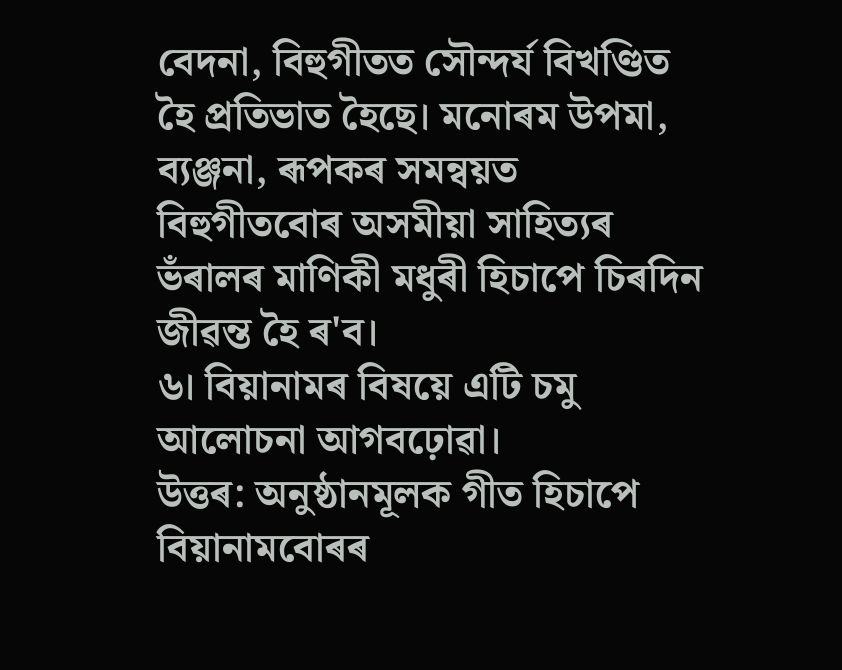বেদনা, বিহুগীতত সৌন্দর্য বিখণ্ডিত হৈ প্রতিভাত হৈছে। মনোৰম উপমা, ব্যঞ্জনা, ৰূপকৰ সমন্বয়ত বিহুগীতবোৰ অসমীয়া সাহিত্যৰ ভঁৰালৰ মাণিকী মধুৰী হিচাপে চিৰদিন জীৱন্ত হৈ ৰ'ব।
৬। বিয়ানামৰ বিষয়ে এটি চমু আলোচনা আগবঢ়োৱা।
উত্তৰ: অনুষ্ঠানমূলক গীত হিচাপে বিয়ানামবোৰৰ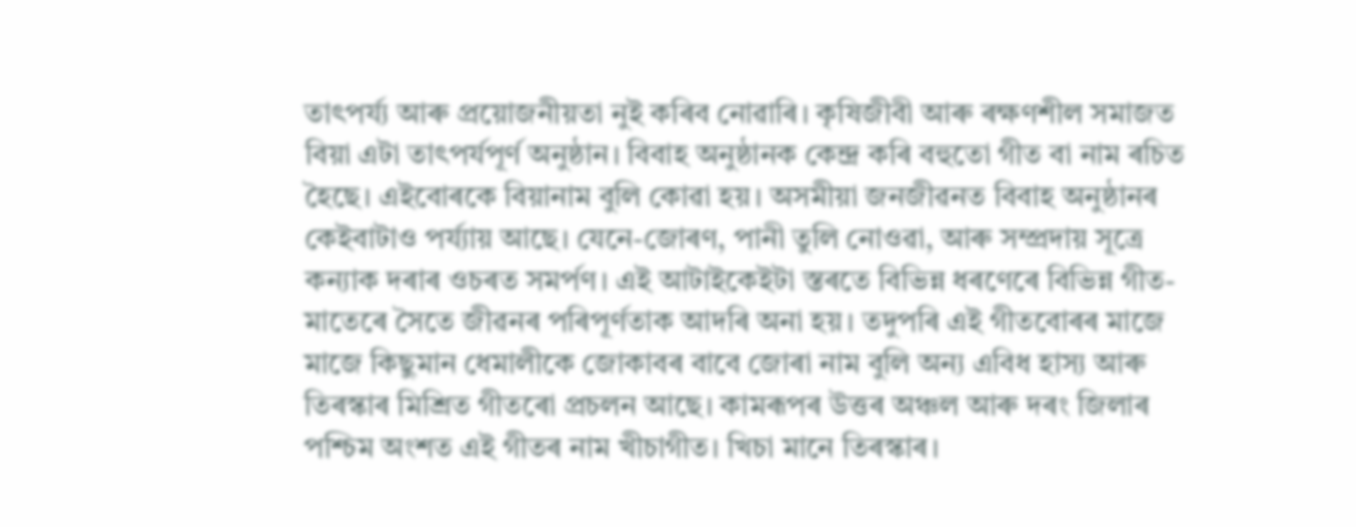তাৎপৰ্য্য আৰু প্রয়োজনীয়তা নুই কৰিব নোৱাৰি। কৃষিজীবী আৰু ৰক্ষণশীল সমাজত বিয়া এটা তাৎপর্যপূর্ণ অনুষ্ঠান। বিবাহ অনুষ্ঠানক কেন্দ্ৰ কৰি বহুতো গীত বা নাম ৰচিত হৈছে। এইবোৰকে বিয়ানাম বুলি কোৱা হয়। অসমীয়া জনজীৱনত বিবাহ অনুষ্ঠানৰ কেইবাটাও পৰ্য্যায় আছে। যেনে-জোৰণ, পানী তুলি নোওৱা, আৰু সম্প্রদায় সূত্রে কন্যাক দৰাৰ ওচৰত সমর্পণ। এই আটাইকেইটা স্তৰতে বিভিন্ন ধৰণেৰে বিভিন্ন গীত-মাতেৰে সৈতে জীৱনৰ পৰিপূৰ্ণতাক আদৰি অনা হয়। তদুপৰি এই গীতবোৰৰ মাজে মাজে কিছুমান ধেমালীকে জোকাবৰ বাবে জোৰা নাম বুলি অন্য এবিধ হাস্য আৰু তিৰস্কাৰ মিশ্রিত গীতৰো প্ৰচলন আছে। কামৰূপৰ উত্তৰ অঞ্চল আৰু দৰং জিলাৰ পশ্চিম অংশত এই গীতৰ নাম খীচাগীত। খিচা মানে তিৰস্কাৰ।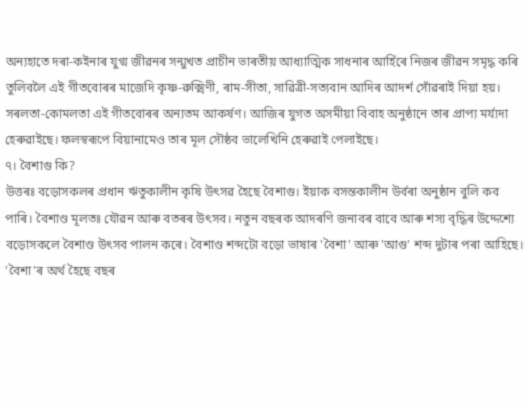অন্যহাতে দৰা-কইনাৰ যুগ্ম জীৱনৰ সন্মুখত প্রাচীন ভাৰতীয় আধ্যাত্মিক সাধনাৰ আৰ্হিৰে নিজৰ জীৱন সমৃদ্ধ কৰি তুলিবলৈ এই গীতবোৰৰ মাজেদি কৃষ্ণ-রুক্মিণী, ৰাম-সীতা, সাৱিত্ৰী-সত্যবান আদিৰ আদৰ্শ সোঁৱৰাই দিয়া হয়। সৰলতা-কোমলতা এই গীতবোৰৰ অন্যতম আকর্ষণ। আজিৰ যুগত অসমীয়া বিবাহ অনুষ্ঠানে তাৰ প্ৰাপ্য মৰ্য্যদা হেৰুৱাইছে। ফলস্বৰূপে বিয়ানামেও তাৰ মূল সৌষ্ঠব ভালেখিনি হেৰুৱাই পেলাইছে।
৭। বৈশাগু কি?
উত্তৰঃ বড়োসকলৰ প্ৰধান ঋতুকালীন কৃষি উৎসৱ হৈছে বৈশাগু। ইয়াক বসন্তকালীন উৰ্বৰা অনুষ্ঠান বুলি কব পাৰি। বৈশাণ্ড মূলতঃ যৌৱন আৰু বতৰৰ উৎসব। নতুন বছৰক আদৰণি জনাবৰ বাবে আৰু শস্য বৃদ্ধিৰ উদ্দেশ্যে বড়োসকলে বৈশাণ্ড উৎসব পালন কৰে। বৈশাণ্ড শব্দটো বড়ো ভাষাৰ 'বৈশা' আৰু 'আগু' শব্দ দুটাৰ পৰা আহিছে। 'বৈশা'ৰ অৰ্থ হৈছে বছৰ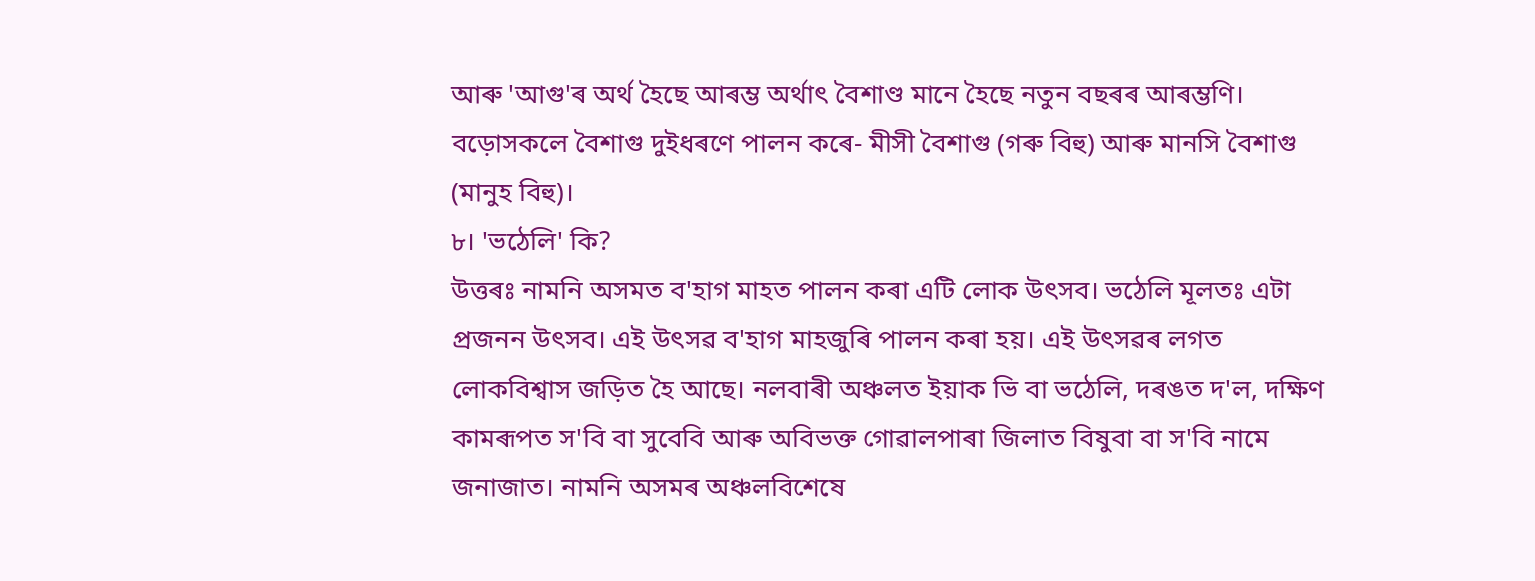আৰু 'আগু'ৰ অৰ্থ হৈছে আৰম্ভ অর্থাৎ বৈশাণ্ড মানে হৈছে নতুন বছৰৰ আৰম্ভণি। বড়োসকলে বৈশাগু দুইধৰণে পালন কৰে- মীসী বৈশাগু (গৰু বিহু) আৰু মানসি বৈশাগু (মানুহ বিহু)।
৮। 'ভঠেলি' কি?
উত্তৰঃ নামনি অসমত ব'হাগ মাহত পালন কৰা এটি লোক উৎসব। ভঠেলি মূলতঃ এটা প্রজনন উৎসব। এই উৎসৱ ব'হাগ মাহজুৰি পালন কৰা হয়। এই উৎসৱৰ লগত লোকবিশ্বাস জড়িত হৈ আছে। নলবাৰী অঞ্চলত ইয়াক ভি বা ভঠেলি, দৰঙত দ'ল, দক্ষিণ কামৰূপত স'বি বা সুবেবি আৰু অবিভক্ত গোৱালপাৰা জিলাত বিষুবা বা স'বি নামে জনাজাত। নামনি অসমৰ অঞ্চলবিশেষে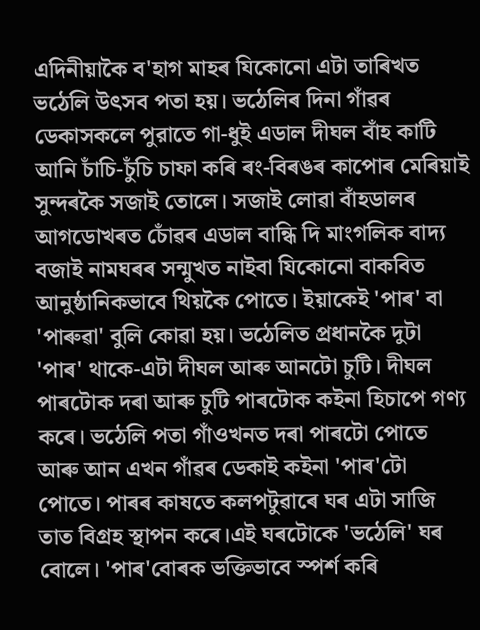এদিনীয়াকৈ ব'হাগ মাহৰ যিকোনো এটা তাৰিখত ভঠেলি উৎসব পতা হয়। ভঠেলিৰ দিনা গাঁৱৰ ডেকাসকলে পুরাতে গা-ধুই এডাল দীঘল বাঁহ কাটি আনি চাঁচি-চুঁচি চাফা কৰি ৰং-বিৰঙৰ কাপোৰ মেৰিয়াই সুন্দৰকৈ সজাই তোলে। সজাই লোৱা বাঁহডালৰ আগডোখৰত চোঁৱৰ এডাল বান্ধি দি মাংগলিক বাদ্য বজাই নামঘৰৰ সন্মুখত নাইবা যিকোনো বাকবিত আনুষ্ঠানিকভাবে থিয়কৈ পোতে। ইয়াকেই 'পাৰ' বা 'পাৰুৱা' বুলি কোৱা হয়। ভঠেলিত প্রধানকৈ দুটা 'পাৰ' থাকে-এটা দীঘল আৰু আনটো চুটি। দীঘল পাৰটোক দৰা আৰু চুটি পাৰটোক কইনা হিচাপে গণ্য কৰে। ভঠেলি পতা গাঁওখনত দৰা পাৰটো পোতে আৰু আন এখন গাঁৱৰ ডেকাই কইনা 'পাৰ'টো পোতে। পাৰৰ কাষতে কলপটুৱাৰে ঘৰ এটা সাজি তাত বিগ্রহ স্থাপন কৰে।এই ঘৰটোকে 'ভঠেলি' ঘৰ বোলে। 'পাৰ'বোৰক ভক্তিভাবে স্পর্শ কৰি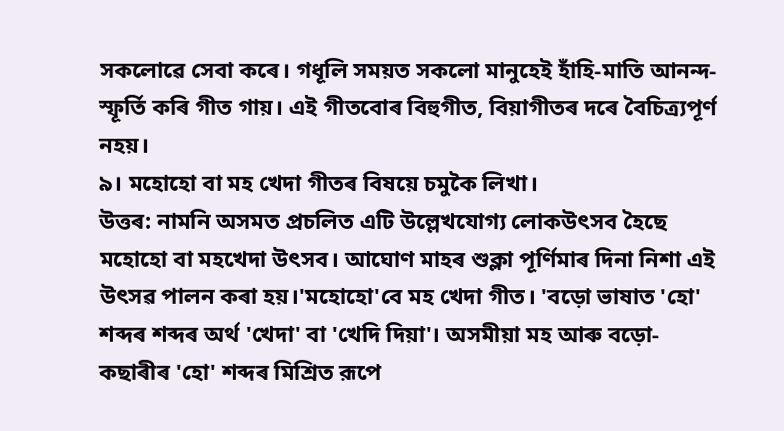সকলোৱে সেবা কৰে। গধূলি সময়ত সকলো মানুহেই হাঁহি-মাতি আনন্দ-স্ফূর্তি কৰি গীত গায়। এই গীতবোৰ বিহুগীত, বিয়াগীতৰ দৰে বৈচিত্র্যপূর্ণ নহয়।
৯। মহোহো বা মহ খেদা গীতৰ বিষয়ে চমুকৈ লিখা।
উত্তৰ: নামনি অসমত প্রচলিত এটি উল্লেখযোগ্য লোকউৎসব হৈছে মহোহো বা মহখেদা উৎসব। আঘোণ মাহৰ শুক্লা পূর্ণিমাৰ দিনা নিশা এই উৎসৱ পালন কৰা হয়।'মহোহো'বে মহ খেদা গীত। 'বড়ো ভাষাত 'হো' শব্দৰ শব্দৰ অৰ্থ 'খেদা' বা 'খেদি দিয়া'। অসমীয়া মহ আৰু বড়ো-কছাৰীৰ 'হো' শব্দৰ মিশ্রিত রূপে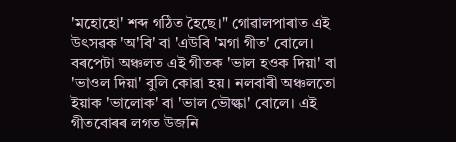'মহোহো' শব্দ গঠিত হৈছে।" গোৱালপাৰাত এই উৎসৱক 'অ'বি' বা 'এউবি 'মগা গীত' বোলে। বৰপেটা অঞ্চলত এই গীতক 'ভাল হওক দিয়া' বা 'ভাওল দিয়া' বুলি কোৱা হয়। নলবাৰী অঞ্চলতো ইয়াক 'ভালোক' বা 'ভাল ভৌল্কা' বোলে। এই গীতবোৰৰ লগত উজনি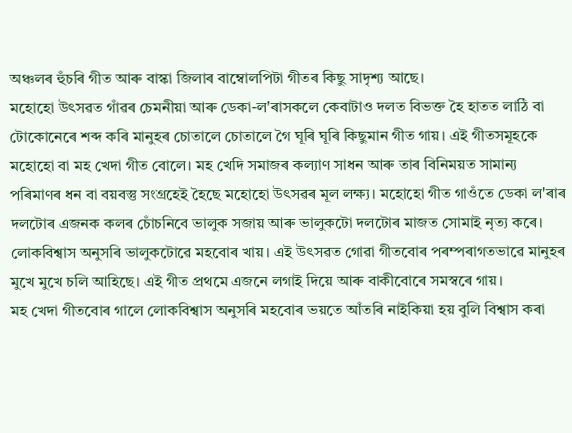অঞ্চলৰ হুঁচৰি গীত আৰু বাস্কা জিলাৰ বাম্বোলপিটা গীতৰ কিছু সাদৃশ্য আছে।
মহোহো উৎসৱত গাঁৱৰ চেমনীয়া আৰু ডেকা-ল'ৰাসকলে কেবাটাও দলত বিভক্ত হৈ হাতত লাঠি বা টোকোনেৰে শব্দ কৰি মানুহৰ চোতালে চোতালে গৈ ঘূৰি ঘূৰি কিছুমান গীত গায়। এই গীতসমূহকে মহোহো বা মহ খেদা গীত বোলে। মহ খেদি সমাজৰ কল্যাণ সাধন আৰু তাৰ বিনিময়ত সামান্য পৰিমাণৰ ধন বা বয়বস্তু সংগ্রহেই হৈছে মহোহো উৎসৱৰ মূল লক্ষ্য। মহোহো গীত গাওঁতে ডেকা ল'ৰাৰ দলটোৰ এজনক কলৰ চোঁচনিবে ভালুক সজায় আৰু ভালুকটো দলটোৰ মাজত সোমাই নৃত্য কৰে। লোকবিশ্বাস অনুসৰি ভালুকটোৱে মহবোৰ খায়। এই উৎসৱত গোৱা গীতবোৰ পৰম্পৰাগতভাৱে মানুহৰ মুখে মুখে চলি আহিছে। এই গীত প্রথমে এজনে লগাই দিয়ে আৰু বাকীবোৰে সমস্বৰে গায়।
মহ খেদা গীতবোৰ গালে লোকবিশ্বাস অনুসৰি মহবোৰ ভয়তে আঁতৰি নাইকিয়া হয় বুলি বিশ্বাস কৰা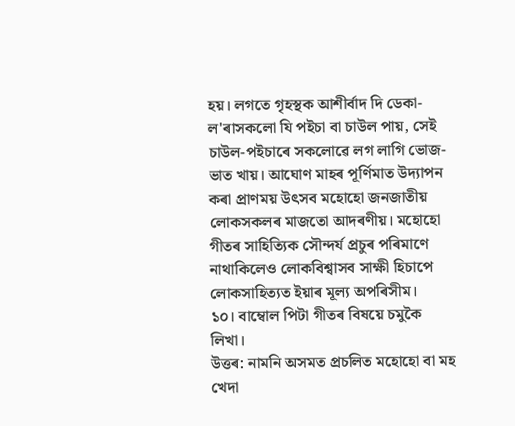হয়। লগতে গৃহস্থক আশীর্বাদ দি ডেকা-ল'ৰাসকলো যি পইচা বা চাউল পায়, সেই চাউল-পইচাৰে সকলোৱে লগ লাগি ভোজ-ভাত খায়। আঘোণ মাহৰ পূৰ্ণিমাত উদ্যাপন কৰা প্ৰাণময় উৎসব মহোহো জনজাতীয় লোকসকলৰ মাজতো আদৰণীয়। মহোহো গীতৰ সাহিত্যিক সৌন্দর্য প্ৰচুৰ পৰিমাণে নাথাকিলেও লোকবিশ্বাসব সাক্ষী হিচাপে লোকসাহিত্যত ইয়াৰ মূল্য অপৰিসীম।
১০। বাম্বোল পিটা গীতৰ বিষয়ে চমুকৈ লিখা।
উত্তৰ: নামনি অসমত প্রচলিত মহোহো বা মহ খেদা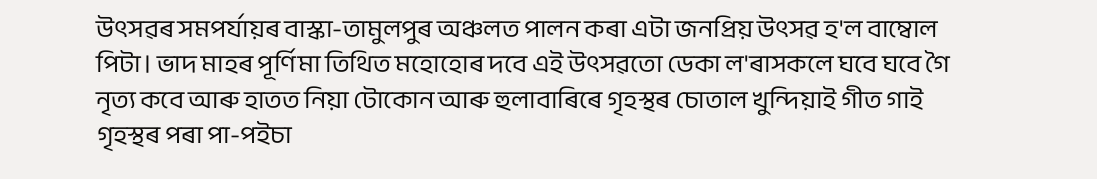উৎসৱৰ সমপৰ্যায়ৰ বাস্কা-তামুলপুৰ অঞ্চলত পালন কৰা এটা জনপ্রিয় উৎসৱ হ'ল বাম্বোল পিটা। ভাদ মাহৰ পূর্ণিমা তিথিত মহোহোৰ দবে এই উৎসৱতো ডেকা ল'ৰাসকলে ঘবে ঘবে গৈ নৃত্য কবে আৰু হাতত নিয়া টোকোন আৰু হুলাবাৰিৰে গৃহস্থৰ চোতাল খুন্দিয়াই গীত গাই গৃহস্থৰ পৰা পা-পইচা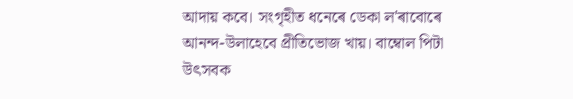আদায় কবে। সংগৃহীত ধনেৰে ডেকা ল'ৰাবোৰে আনন্দ-উলাহেবে প্রীতিভোজ খায়। বাম্বোল পিটা উৎসবক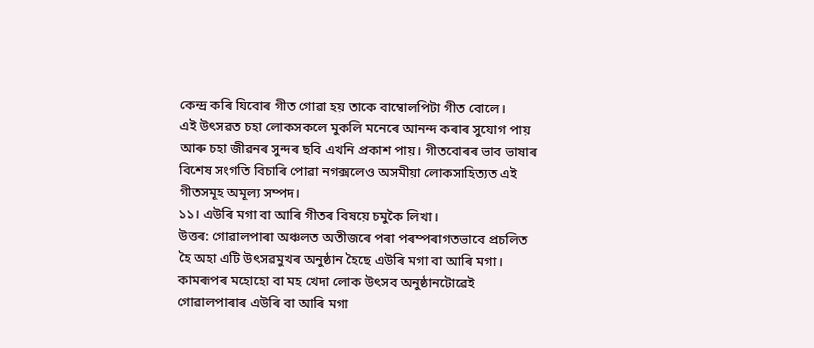কেন্দ্ৰ কৰি যিবোৰ গীত গোৱা হয় তাকে বাম্বোলপিটা গীত বোলে।
এই উৎসৱত চহা লোকসকলে মুকলি মনেৰে আনন্দ কৰাৰ সুযোগ পায় আৰু চহা জীৱনৰ সুন্দৰ ছবি এখনি প্রকাশ পায়। গীতবোৰৰ ভাব ভাষাৰ বিশেষ সংগতি বিচাৰি পোৱা নগক্সলেও অসমীয়া লোকসাহিত্যত এই গীতসমূহ অমূল্য সম্পদ।
১১। এউৰি মগা বা আৰি গীতৰ বিষয়ে চমুকৈ লিখা।
উত্তৰ: গোৱালপাৰা অঞ্চলত অতীজৰে পৰা পৰম্পৰাগতভাবে প্রচলিত হৈ অহা এটি উৎসৱমুখৰ অনুষ্ঠান হৈছে এউৰি মগা বা আৰি মগা। কামৰূপৰ মহোহো বা মহ খেদা লোক উৎসব অনুষ্ঠানটোৱেই গোৱালপাৰাৰ এউৰি বা আৰি মগা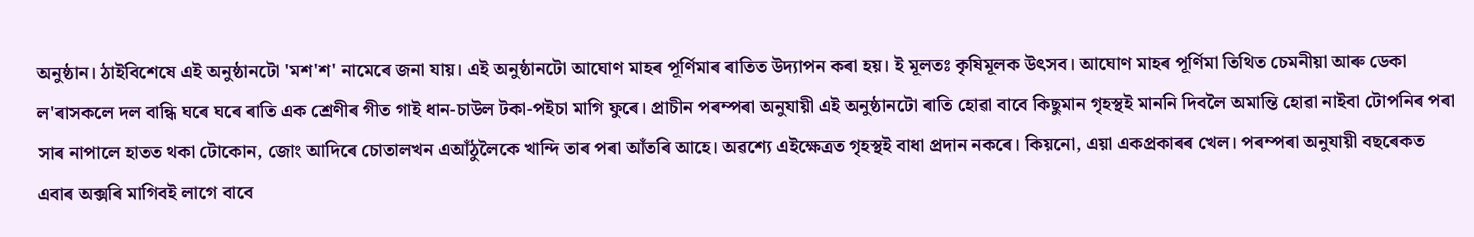অনুষ্ঠান। ঠাইবিশেষে এই অনুষ্ঠানটো 'মশ'শ' নামেৰে জনা যায়। এই অনুষ্ঠানটো আঘোণ মাহৰ পূৰ্ণিমাৰ ৰাতিত উদ্যাপন কৰা হয়। ই মূলতঃ কৃষিমূলক উৎসব। আঘোণ মাহৰ পূৰ্ণিমা তিথিত চেমনীয়া আৰু ডেকা ল'ৰাসকলে দল বান্ধি ঘৰে ঘৰে ৰাতি এক শ্ৰেণীৰ গীত গাই ধান-চাউল টকা-পইচা মাগি ফুৰে। প্রাচীন পৰম্পৰা অনুযায়ী এই অনুষ্ঠানটো ৰাতি হোৱা বাবে কিছুমান গৃহস্থই মাননি দিবলৈ অমান্তি হোৱা নাইবা টোপনিৰ পৰা সাৰ নাপালে হাতত থকা টোকোন, জোং আদিৰে চোতালখন এআঁঠুলৈকে খান্দি তাৰ পৰা আঁতৰি আহে। অৱশ্যে এইক্ষেত্ৰত গৃহস্থই বাধা প্রদান নকৰে। কিয়নো, এয়া একপ্রকাৰৰ খেল। পৰম্পৰা অনুযায়ী বছৰেকত এবাৰ অক্সৰি মাগিবই লাগে বাবে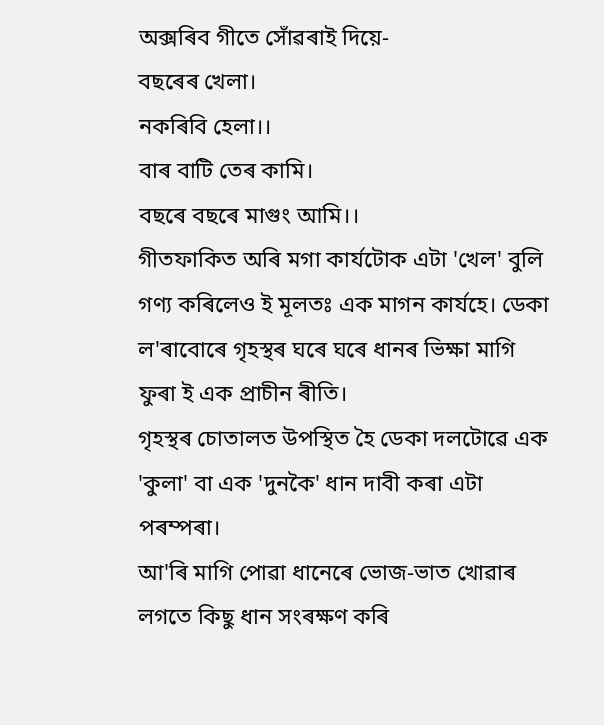অক্সৰিব গীতে সোঁৱৰাই দিয়ে-
বছৰেৰ খেলা।
নকৰিবি হেলা।।
বাৰ বাটি তেৰ কামি।
বছৰে বছৰে মাগুং আমি।।
গীতফাকিত অৰি মগা কার্যটোক এটা 'খেল' বুলি গণ্য কৰিলেও ই মূলতঃ এক মাগন কাৰ্যহে। ডেকা ল'ৰাবোৰে গৃহস্থৰ ঘৰে ঘৰে ধানৰ ভিক্ষা মাগি ফুৰা ই এক প্রাচীন ৰীতি।
গৃহস্থৰ চোতালত উপস্থিত হৈ ডেকা দলটোৱে এক 'কুলা' বা এক 'দুনকৈ' ধান দাবী কৰা এটা পৰম্পৰা।
আ'ৰি মাগি পোৱা ধানেৰে ভোজ-ভাত খোৱাৰ লগতে কিছু ধান সংৰক্ষণ কৰি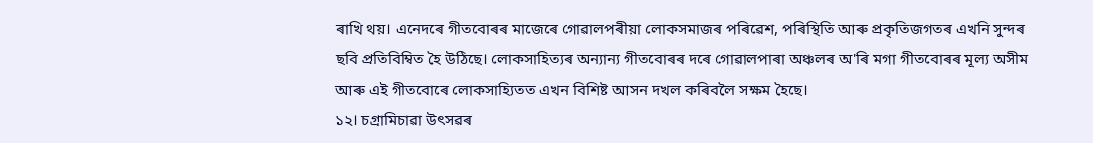ৰাখি থয়। এনেদৰে গীতবোৰৰ মাজেৰে গোৱালপৰীয়া লোকসমাজৰ পৰিৱেশ, পৰিস্থিতি আৰু প্রকৃতিজগতৰ এখনি সুন্দৰ ছবি প্রতিবিম্বিত হৈ উঠিছে। লোকসাহিত্যৰ অন্যান্য গীতবোৰৰ দৰে গোৱালপাৰা অঞ্চলৰ অ'ৰি মগা গীতবোৰৰ মূল্য অসীম আৰু এই গীতবোৰে লোকসাহ্যিতত এখন বিশিষ্ট আসন দখল কৰিবলৈ সক্ষম হৈছে।
১২। চগ্রামিচাৱা উৎসৱৰ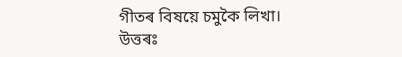গীতৰ বিষয়ে চমুকৈ লিখা।
উত্তৰঃ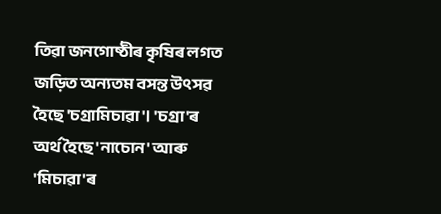তিৱা জনগোষ্ঠীৰ কৃষিৰ লগত জড়িত অন্যতম বসন্ত উৎসৱ হৈছে 'চগ্রামিচাৱা'। 'চগ্রা'ৰ অৰ্থ হৈছে 'নাচোন' আৰু 'মিচাৱা'ৰ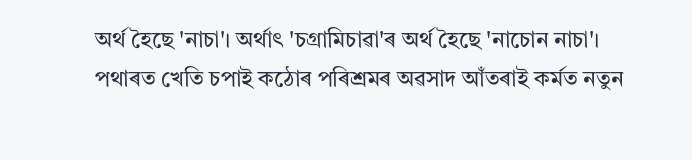অৰ্থ হৈছে 'নাচা'। অর্থাৎ 'চগ্রামিচাৱা'ৰ অৰ্থ হৈছে 'নাচোন নাচা'। পথাৰত খেতি চপাই কঠোৰ পৰিশ্ৰমৰ অৱসাদ আঁতৰাই কর্মত নতুন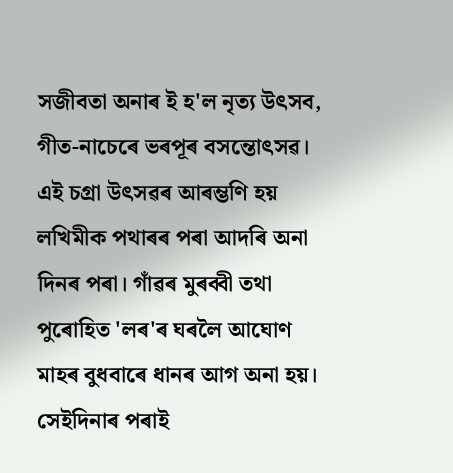সজীবতা অনাৰ ই হ'ল নৃত্য উৎসব, গীত-নাচেৰে ভৰপূৰ বসন্তোৎসৱ। এই চগ্রা উৎসৱৰ আৰম্ভণি হয় লখিমীক পথাৰৰ পৰা আদৰি অনা দিনৰ পৰা। গাঁৱৰ মুৰব্বী তথা পুৰোহিত 'লৰ'ৰ ঘৰলৈ আঘোণ মাহৰ বুধবাৰে ধানৰ আগ অনা হয়। সেইদিনাৰ পৰাই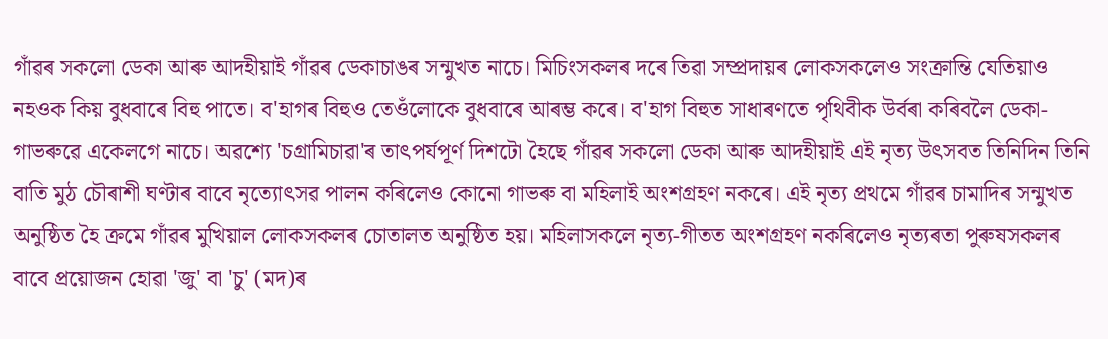গাঁৱৰ সকলো ডেকা আৰু আদহীয়াই গাঁৱৰ ডেকাচাঙৰ সন্মুখত নাচে। মিচিংসকলৰ দৰে তিৱা সম্প্রদায়ৰ লোকসকলেও সংক্রান্তি যেতিয়াও নহওক কিয় বুধবাৰে বিহু পাতে। ব'হাগৰ বিহুও তেওঁলোকে বুধবাৰে আৰম্ভ কৰে। ব'হাগ বিহুত সাধাৰণতে পৃথিবীক উৰ্বৰা কৰিবলৈ ডেকা-গাভৰুৱে একেলগে নাচে। অৱশ্যে 'চগ্রামিচাৱা'ৰ তাৎপৰ্যপূৰ্ণ দিশটো হৈছে গাঁৱৰ সকলো ডেকা আৰু আদহীয়াই এই নৃত্য উৎসবত তিনিদিন তিনি বাতি মুঠ চৌৰাশী ঘণ্টাৰ বাবে নৃত্যোৎসৱ পালন কৰিলেও কোনো গাভৰু বা মহিলাই অংশগ্রহণ নকৰে। এই নৃত্য প্রথমে গাঁৱৰ চামাদিৰ সন্মুখত অনুষ্ঠিত হৈ ক্ৰমে গাঁৱৰ মুখিয়াল লোকসকলৰ চোতালত অনুষ্ঠিত হয়। মহিলাসকলে নৃত্য-গীতত অংশগ্রহণ নকৰিলেও নৃত্যৰতা পুৰুষসকলৰ বাবে প্রয়োজন হোৱা 'জু' বা 'চু' (মদ)ৰ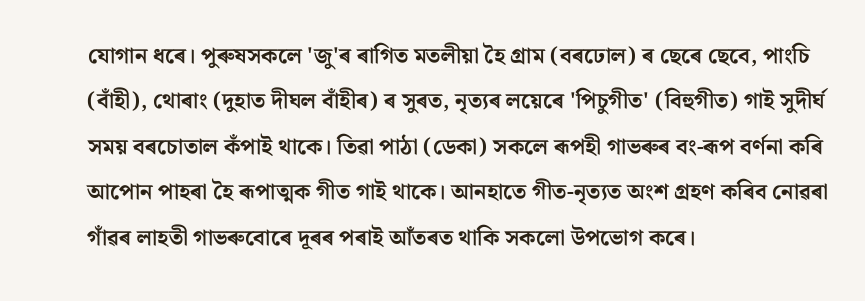যোগান ধৰে। পুৰুষসকলে 'জু'ৰ ৰাগিত মতলীয়া হৈ গ্রাম (বৰঢোল) ৰ ছেৰে ছেবে, পাংচি (বাঁহী), থোৰাং (দুহাত দীঘল বাঁহীৰ) ৰ সুৰত, নৃত্যৰ লয়েৰে 'পিচুগীত' (বিহুগীত) গাই সুদীর্ঘ সময় বৰচোতাল কঁপাই থাকে। তিৱা পাঠা (ডেকা) সকলে ৰূপহী গাভৰুৰ বং-ৰূপ বৰ্ণনা কৰি আপোন পাহৰা হৈ ৰূপাত্মক গীত গাই থাকে। আনহাতে গীত-নৃত্যত অংশ গ্ৰহণ কৰিব নোৱৰা গাঁৱৰ লাহতী গাভৰুবোৰে দূৰৰ পৰাই আঁতৰত থাকি সকলো উপভোগ কৰে।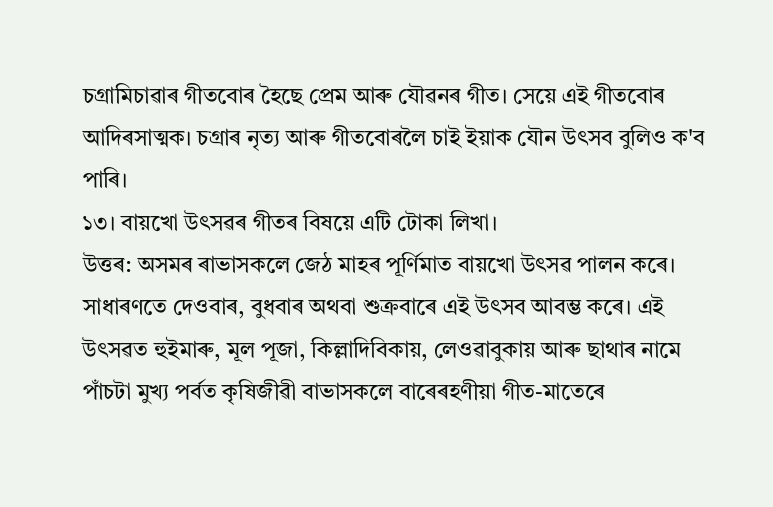চগ্রামিচাৱাৰ গীতবোৰ হৈছে প্রেম আৰু যৌৱনৰ গীত। সেয়ে এই গীতবোৰ আদিৰসাত্মক। চগ্ৰাৰ নৃত্য আৰু গীতবোৰলৈ চাই ইয়াক যৌন উৎসব বুলিও ক'ব পাৰি।
১৩। বায়খো উৎসৱৰ গীতৰ বিষয়ে এটি টোকা লিখা।
উত্তৰ: অসমৰ ৰাভাসকলে জেঠ মাহৰ পূৰ্ণিমাত বায়খো উৎসৱ পালন কৰে। সাধাৰণতে দেওবাৰ, বুধবাৰ অথবা শুক্রবাৰে এই উৎসব আবম্ভ কৰে। এই উৎসৱত হুইমাৰু, মূল পূজা, কিল্লাদিবিকায়, লেওৱাবুকায় আৰু ছাথাৰ নামে পাঁচটা মুখ্য পর্বত কৃষিজীৱী বাভাসকলে বাৰেৰহণীয়া গীত-মাতেৰে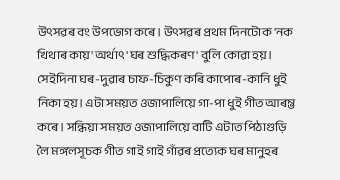উৎসৱৰ বং উপভোগ কৰে। উৎসৱৰ প্রথম দিনটোক 'নক খিথাৰ কায়' অর্থাৎ 'ঘৰ শুদ্ধিকৰণ' বুলি কোৱা হয়। সেইদিনা ঘৰ-দুৱাৰ চাফ-চিকুণ কৰি কাপোৰ-কানি ধুই নিকা হয়। এটা সময়ত ওজাপালিয়ে গা-পা ধুই গীত আৰম্ভ কৰে। সন্ধিয়া সময়ত ওজাপালিয়ে বাটি এটাত পিঠাগুড়ি লৈ মঙ্গলসূচক গীত গাই গাই গাঁৱৰ প্ৰত্যেক ঘৰ মানুহৰ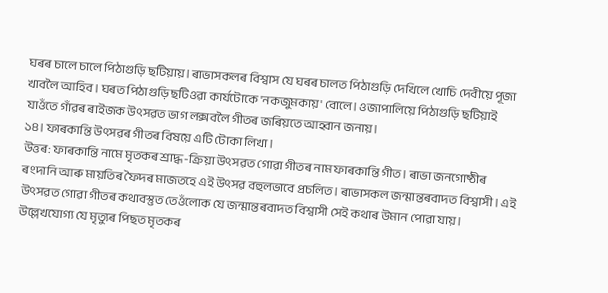ঘৰৰ চালে চালে পিঠাগুড়ি ছটিয়ায়। ৰাভাসকলৰ বিশ্বাস যে ঘৰৰ চালত পিঠাগুড়ি দেখিলে খোচি দেবীয়ে পূজা খাবলৈ আহিব। ঘৰত পিঠাগুড়ি ছটিওৱা কার্যটোকে 'নকজুমকায়' বোলে। ওজাপালিয়ে পিঠাগুড়ি ছটিয়াই যাওঁতে গাঁৱৰ ৰাইজক উৎসৱত ভাগ লক্সবলৈ গীতৰ জৰিয়তে আহ্বান জনায়।
১৪। ফাৰকান্তি উৎসৱৰ গীতৰ বিষয়ে এটি টোকা লিখা।
উত্তৰ: ফাৰকান্তি নামে মৃতকৰ শ্রাদ্ধ-ক্রিয়া উৎসৱত গোৱা গীতৰ নাম ফাৰকান্তি গীত। ৰাভা জনগোষ্ঠীৰ ৰংদানি আৰু মায়তিৰ ফৈদৰ মাজতহে এই উৎসৱ বহুলভাবে প্রচলিত। ৰাভাসকল জন্মান্তৰবাদত বিশ্বাসী। এই উৎসৱত গোৱা গীতৰ কথাবস্তুত তেওঁলোক যে জন্মান্তৰবাদত বিশ্বাসী সেই কথাৰ উমান পোৱা যায়। উল্লেখযোগ্য যে মৃত্যুৰ পিছত মৃতকৰ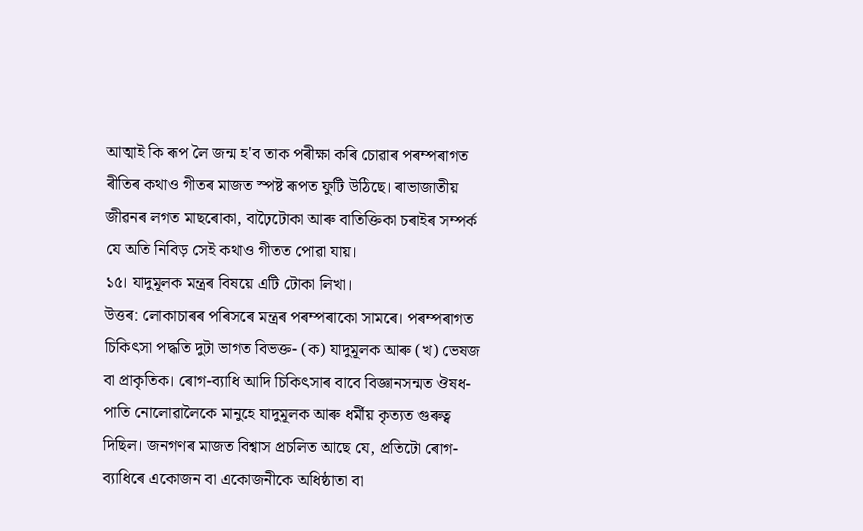আত্মাই কি ৰূপ লৈ জন্ম হ'ব তাক পৰীক্ষা কৰি চোৱাৰ পৰম্পৰাগত ৰীতিৰ কথাও গীতৰ মাজত স্পষ্ট ৰূপত ফুটি উঠিছে। ৰাভাজাতীয় জীৱনৰ লগত মাছৰোকা, বাঢ়ৈটোকা আৰু বাতিক্তিকা চৰাইৰ সম্পৰ্ক যে অতি নিবিড় সেই কথাও গীতত পোৱা যায়।
১৫। যাদুমূলক মন্ত্ৰৰ বিষয়ে এটি টোকা লিখা।
উত্তৰ: লোকাচাৰৰ পৰিসৰে মন্ত্ৰৰ পৰম্পৰাকো সামৰে। পৰম্পৰাগত চিকিৎসা পদ্ধতি দুটা ভাগত বিভক্ত- (ক) যাদুমূলক আৰু (খ) ভেষজ বা প্রাকৃতিক। ৰোগ-ব্যাধি আদি চিকিৎসাৰ বাবে বিজ্ঞানসন্মত ঔষধ-পাতি নোলোৱালৈকে মানুহে যাদুমূলক আৰু ধর্মীয় কৃত্যত গুৰুত্ব দিছিল। জনগণৰ মাজত বিশ্বাস প্রচলিত আছে যে, প্রতিটো ৰোগ-ব্যাধিৰে একোজন বা একোজনীকে অধিষ্ঠাতা বা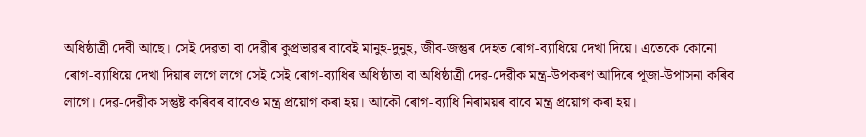অধিষ্ঠাত্রী দেবী আছে। সেই দেৱতা বা দেৱীৰ কুপ্ৰভাৱৰ বাবেই মানুহ-দুনুহ, জীব-জন্তুৰ দেহত ৰোগ-ব্যাধিয়ে দেখা দিয়ে। এতেকে কোনো ৰোগ-ব্যাধিয়ে দেখা দিয়াৰ লগে লগে সেই সেই ৰোগ-ব্যাধিৰ অধিষ্ঠাতা বা অধিষ্ঠাত্রী দেৱ-দেৱীক মন্ত্ৰ-উপকৰণ আদিৰে পূজা-উপাসনা কৰিব লাগে। দেৱ-দেৱীক সন্তুষ্ট কৰিবৰ বাবেও মন্ত্ৰ প্ৰয়োগ কৰা হয়। আকৌ ৰোগ-ব্যাধি নিৰাময়ৰ বাবে মন্ত্র প্রয়োগ কৰা হয়।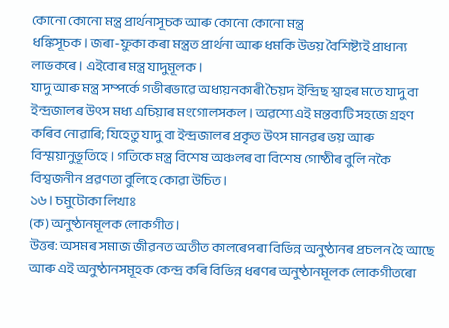কোনো কোনো মন্ত্র প্রার্থনাসূচক আৰু কোনো কোনো মন্ত্র
ধঙ্কিসূচক। জৰা-ফুকা কৰা মন্ত্ৰত প্ৰাৰ্থনা আৰু ধমকি উভয় বৈশিষ্ট্যই প্রাধান্য লাভকৰে। এইবোৰ মন্ত্র যাদুমূলক।
যাদু আৰু মন্ত্র সম্পর্কে গভীৰভাৱে অধ্যয়নকাৰী চৈয়দ ইন্দ্ৰিছ শ্বাহৰ মতে যাদু বা ইন্দ্রজালৰ উৎস মধ্য এচিয়াৰ মংগোলসকল। অৱশ্যে এই মন্তব্যটি সহজে গ্রহণ কৰিব নোৱাৰি; যিহেতু যাদু বা ইন্দ্ৰজালৰ প্ৰকৃত উৎস মানৱৰ ভয় আৰু বিস্ময়ানুভূতিহে। গতিকে মন্ত্র বিশেষ অঞ্চলৰ বা বিশেষ গোষ্ঠীৰ বুলি নকৈ বিশ্বজনীন প্রৱণতা বুলিহে কোৱা উচিত।
১৬। চমুটোকা লিখাঃ
(ক) অনুষ্ঠানমূলক লোকগীত।
উত্তৰ: অসমৰ সমাজ জীৱনত অতীত কালৰেপৰা বিভিন্ন অনুষ্ঠানৰ প্ৰচলন হৈ আছে আৰু এই অনুষ্ঠানসমূহক কেন্দ্ৰ কৰি বিভিন্ন ধৰণৰ অনুষ্ঠানমূলক লোকগীতৰো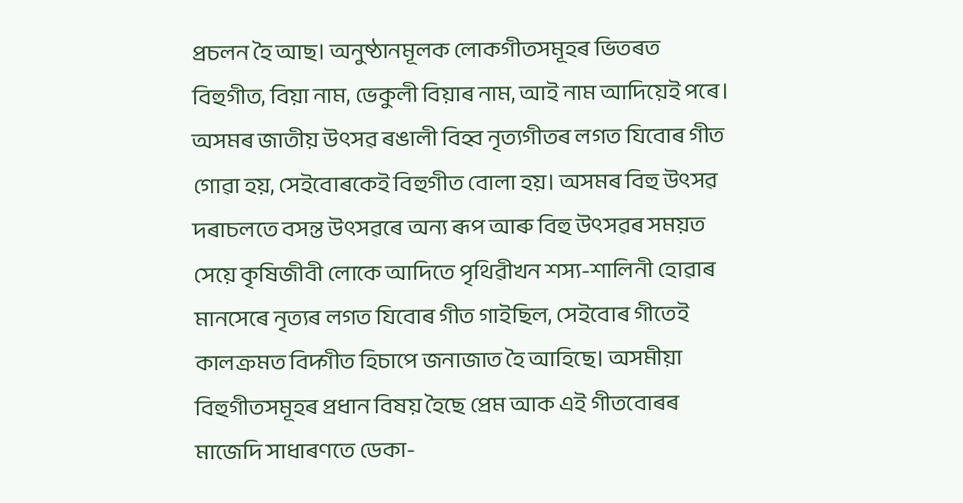প্রচলন হৈ আছ। অনুষ্ঠানমূলক লোকগীতসমূহৰ ভিতৰত বিহুগীত, বিয়া নাম, ভেকুলী বিয়াৰ নাম, আই নাম আদিয়েই পৰে।
অসমৰ জাতীয় উৎসৱ ৰঙালী বিহ্ব নৃত্যগীতৰ লগত যিবোৰ গীত গোৱা হয়, সেইবোৰকেই বিহুগীত বোলা হয়। অসমৰ বিহু উৎসৱ দৰাচলতে বসন্ত উৎসৱৰে অন্য ৰূপ আৰু বিহু উৎসৱৰ সময়ত সেয়ে কৃষিজীবী লোকে আদিতে পৃথিৱীখন শস্য-শালিনী হোৱাৰ মানসেৰে নৃত্যৰ লগত যিবোৰ গীত গাইছিল, সেইবোৰ গীতেই কালক্ৰমত বিদ্গীত হিচাপে জনাজাত হৈ আহিছে। অসমীয়া বিহুগীতসমূহৰ প্ৰধান বিষয় হৈছে প্রেম আক এই গীতবোৰৰ মাজেদি সাধাৰণতে ডেকা-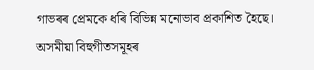গাভৰৰ প্রেমকে ধৰি বিভিন্ন মনোভাব প্রকাশিত হৈছে। অসমীয়া বিহুগীতসমূহৰ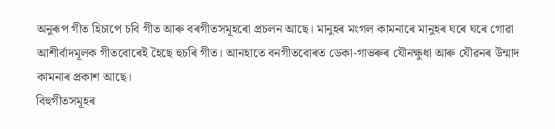অনুৰূপ গীত হিচাপে চবি গীত আৰু বৰগীতসমূহৰো প্রচলন আছে। মানুহৰ মংগল কামনাৰে মানুহৰ ঘৰে ঘৰে গোৱা আশীর্বাদমূলক গীতবোৰেই হৈছে হুচৰি গীত। আনহাতে বনগীতবোৰত ডেকা-গাভৰুৰ যৌনক্ষুধা আৰু যৌৱনৰ উন্মাদ কামনাৰ প্ৰকাশ আছে।
বিহুগীতসমূহৰ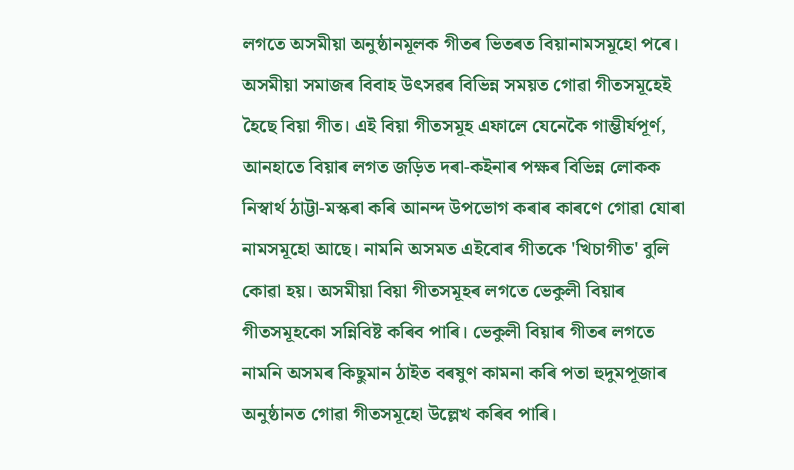লগতে অসমীয়া অনুষ্ঠানমূলক গীতৰ ভিতৰত বিয়ানামসমূহো পৰে। অসমীয়া সমাজৰ বিবাহ উৎসৱৰ বিভিন্ন সময়ত গোৱা গীতসমূহেই হৈছে বিয়া গীত। এই বিয়া গীতসমূহ এফালে যেনেকৈ গাম্ভীর্যপূর্ণ, আনহাতে বিয়াৰ লগত জড়িত দৰা-কইনাৰ পক্ষৰ বিভিন্ন লোকক নিস্বার্থ ঠাট্টা-মস্কৰা কৰি আনন্দ উপভোগ কৰাৰ কাৰণে গোৱা যোৰা নামসমূহো আছে। নামনি অসমত এইবোৰ গীতকে 'খিচাগীত' বুলি কোৱা হয়। অসমীয়া বিয়া গীতসমূহৰ লগতে ভেকুলী বিয়াৰ গীতসমূহকো সন্নিবিষ্ট কৰিব পাৰি। ভেকুলী বিয়াৰ গীতৰ লগতে নামনি অসমৰ কিছুমান ঠাইত বৰষুণ কামনা কৰি পতা হুদুমপূজাৰ অনুষ্ঠানত গোৱা গীতসমূহো উল্লেখ কৰিব পাৰি।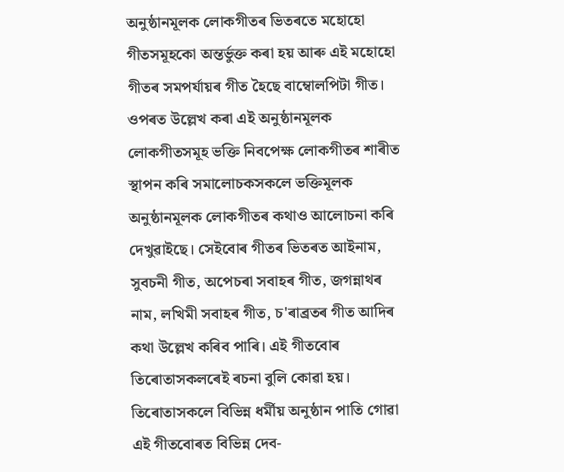অনুষ্ঠানমূলক লোকগীতৰ ভিতৰতে মহোহো গীতসমূহকো অন্তর্ভুক্ত কৰা হয় আৰু এই মহোহো গীতৰ সমপৰ্যায়ৰ গীত হৈছে বাম্বোলপিটা গীত।
ওপৰত উল্লেখ কৰা এই অনুষ্ঠানমূলক লোকগীতসমূহ ভক্তি নিবপেক্ষ লোকগীতৰ শাৰীত স্থাপন কৰি সমালোচকসকলে ভক্তিমূলক অনুষ্ঠানমূলক লোকগীতৰ কথাও আলোচনা কৰি দেখুৱাইছে। সেইবোৰ গীতৰ ভিতৰত আইনাম, সুবচনী গীত, অপেচৰা সবাহৰ গীত, জগন্নাথৰ নাম, লখিমী সবাহৰ গীত, চ'ৰাব্ৰতৰ গীত আদিৰ কথা উল্লেখ কৰিব পাৰি। এই গীতবোৰ তিৰোতাসকলৰেই ৰচনা বুলি কোৱা হয়। তিৰোতাসকলে বিভিন্ন ধর্মীয় অনুষ্ঠান পাতি গোৱা এই গীতবোৰত বিভিন্ন দেব-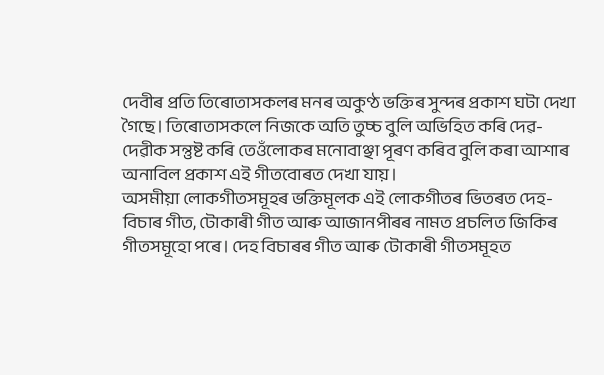দেবীৰ প্রতি তিৰোতাসকলৰ মনৰ অকুণ্ঠ ভক্তিৰ সুন্দৰ প্রকাশ ঘটা দেখা গৈছে। তিৰোতাসকলে নিজকে অতি তুচ্চ বুলি অভিহিত কৰি দেৱ-দেৱীক সন্তুষ্ট কৰি তেওঁলোকৰ মনোবাঞ্ছা পূৰণ কৰিব বুলি কৰা আশাৰ অনাবিল প্রকাশ এই গীতবোৰত দেখা যায়।
অসমীয়া লোকগীতসমূহৰ ভক্তিমূলক এই লোকগীতৰ ভিতৰত দেহ-বিচাৰ গীত, টোকাৰী গীত আৰু আজানপীৰৰ নামত প্রচলিত জিকিৰ গীতসমূহো পৰে। দেহ বিচাৰৰ গীত আৰু টোকাৰী গীতসমূহত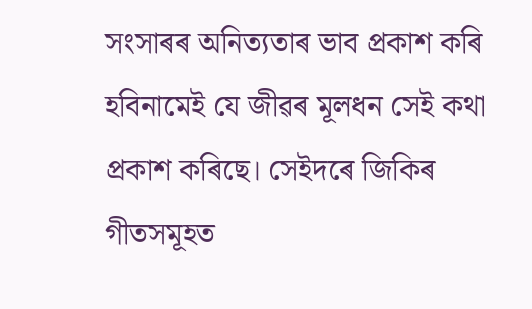সংসাৰৰ অনিত্যতাৰ ভাব প্রকাশ কৰি হবিনামেই যে জীৱৰ মূলধন সেই কথা প্রকাশ কৰিছে। সেইদৰে জিকিৰ গীতসমূহত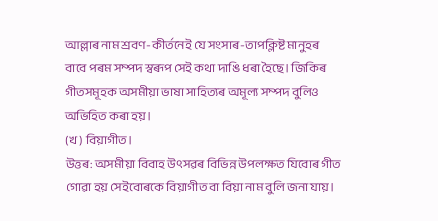আল্লাৰ নাম শ্রবণ-কীর্তনেই যে সংসাৰ-তাপক্লিষ্ট মানুহৰ বাবে পৰম সম্পদ স্বৰূপ সেই কথা দাঙি ধৰা হৈছে। জিকিৰ গীতসমূহক অসমীয়া ভাষা সাহিত্যৰ অমূল্য সম্পদ বুলিও অভিহিত কৰা হয়।
(খ) বিয়াগীত।
উত্তৰ: অসমীয়া বিবাহ উৎসৱৰ বিভিন্ন উপলক্ষত যিবোৰ গীত গোৱা হয় সেইবোৰকে বিয়াগীত বা বিয়া নাম বুলি জনা যায়।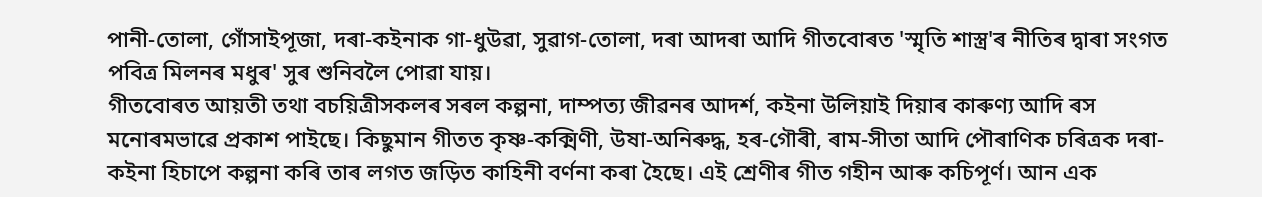পানী-তোলা, গোঁসাইপূজা, দৰা-কইনাক গা-ধুউৱা, সুৱাগ-তোলা, দৰা আদৰা আদি গীতবোৰত 'স্মৃতি শাস্ত্ৰ'ৰ নীতিৰ দ্বাৰা সংগত পবিত্ৰ মিলনৰ মধুৰ' সুৰ শুনিবলৈ পোৱা যায়।
গীতবোৰত আয়তী তথা বচয়িত্ৰীসকলৰ সৰল কল্পনা, দাম্পত্য জীৱনৰ আদর্শ, কইনা উলিয়াই দিয়াৰ কাৰুণ্য আদি ৰস মনোৰমভাৱে প্ৰকাশ পাইছে। কিছুমান গীতত কৃষ্ণ-কক্মিণী, উষা-অনিৰুদ্ধ, হৰ-গৌৰী, ৰাম-সীতা আদি পৌৰাণিক চৰিত্ৰক দৰা-কইনা হিচাপে কল্পনা কৰি তাৰ লগত জড়িত কাহিনী বর্ণনা কৰা হৈছে। এই শ্ৰেণীৰ গীত গহীন আৰু কচিপূর্ণ। আন এক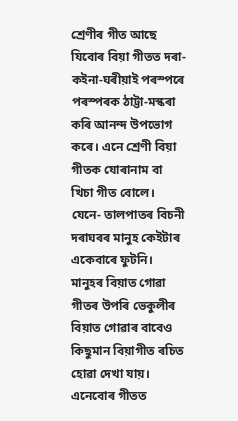শ্ৰেণীৰ গীত আছে যিবোৰ বিয়া গীতত দৰা-কইনা-ঘৰীয়াই পৰস্পৰে পৰস্পৰক ঠাট্টা-মস্কৰা কৰি আনন্দ উপভোগ কৰে। এনে শ্রেণী বিয়া গীতক যোৰানাম বা খিচা গীত বোলে।
যেনে- তালপাতৰ বিচনী
দৰাঘৰৰ মানুহ কেইটাৰ একেবাৰে ফুটনি।
মানুহৰ বিয়াত গোৱা গীতৰ উপৰি ভেকুলীৰ বিয়াত গোৱাৰ বাবেও কিছুমান বিয়াগীত ৰচিত হোৱা দেখা যায়। এনেবোৰ গীতত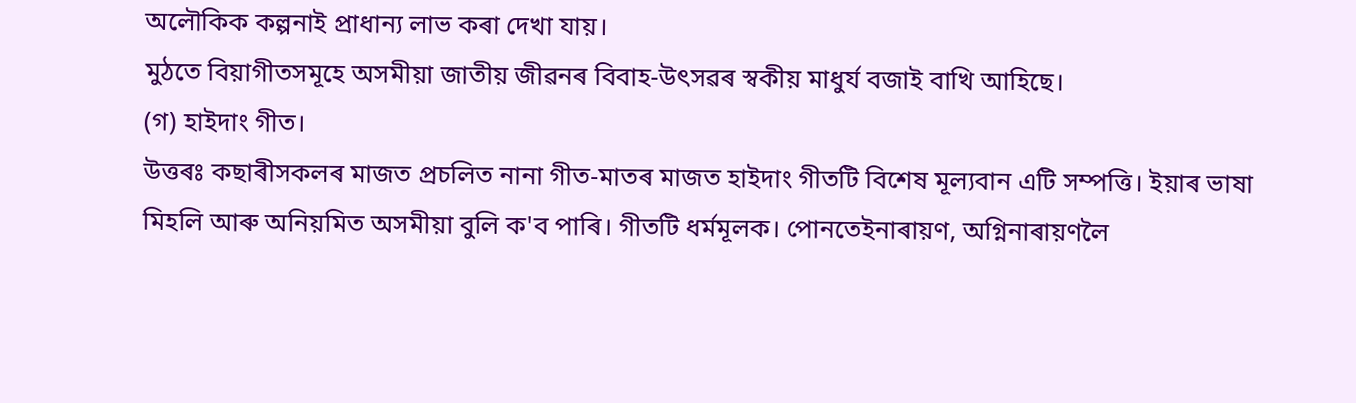অলৌকিক কল্পনাই প্রাধান্য লাভ কৰা দেখা যায়।
মুঠতে বিয়াগীতসমূহে অসমীয়া জাতীয় জীৱনৰ বিবাহ-উৎসৱৰ স্বকীয় মাধুর্য বজাই বাখি আহিছে।
(গ) হাইদাং গীত।
উত্তৰঃ কছাৰীসকলৰ মাজত প্রচলিত নানা গীত-মাতৰ মাজত হাইদাং গীতটি বিশেষ মূল্যবান এটি সম্পত্তি। ইয়াৰ ভাষা মিহলি আৰু অনিয়মিত অসমীয়া বুলি ক'ব পাৰি। গীতটি ধৰ্মমূলক। পোনতেইনাৰায়ণ, অগ্নিনাৰায়ণলৈ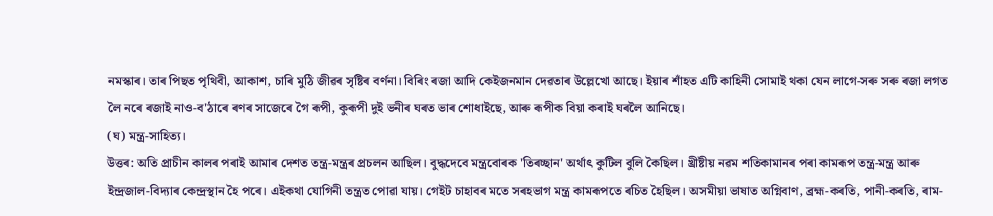নমস্কাৰ। তাৰ পিছত পৃথিবী, আকাশ, চাৰি মুঠি জীৱৰ সৃষ্টিৰ বৰ্ণনা। বিৰিং ৰজা আদি কেইজনমান দেৱতাৰ উল্লেখো আছে। ইয়াৰ শাঁহত এটি কাহিনী সোমাই থকা যেন লাগে-সৰু সৰু ৰজা লগত লৈ নৰে ৰজাই নাও-ব'ঠাৰে ৰণৰ সাজেৰে গৈ ৰূপী, কুৰূপী দুই ভনীৰ ঘৰত ভাৰ শোধাইছে, আৰু ৰূপীক বিয়া কৰাই ঘৰলৈ আনিছে।
(ঘ) মন্ত্র-সাহিত্য।
উত্তৰ: অতি প্রাচীন কালৰ পৰাই আমাৰ দেশত তন্ত্র-মন্ত্ৰৰ প্রচলন আছিল। বুদ্ধদেবে মন্ত্ৰবোৰক 'তিৰচ্ছান' অর্থাৎ কুটিল বুলি কৈছিল। খ্রীষ্টীয় নৱম শতিকামানৰ পৰা কামৰূপ তন্ত্র-মন্ত্র আৰু ইন্দ্রজাল-বিদ্যাৰ কেন্দ্ৰস্থান হৈ পৰে। এইকথা যোগিনী তন্ত্ৰত পোৱা যায়। গেইট চাহাবৰ মতে সৰহভাগ মন্ত্ৰ কামৰূপতে ৰচিত হৈছিল। অসমীয়া ভাষাত অগ্নিবাণ, ব্রহ্ম-কৰতি, পানী-কৰতি, ৰাম-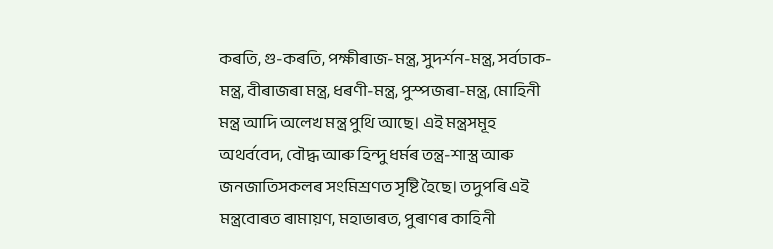কৰতি, গু-কৰতি, পক্ষীৰাজ-মন্ত্র, সুদর্শন-মন্ত্র, সর্বঢাক-মন্ত্র, বীৰাজৰা মন্ত্ৰ, ধৰণী-মন্ত্র, পুস্পজৰা-মন্ত্র, মোহিনী মন্ত্র আদি অলেখ মন্ত্র পুথি আছে। এই মন্ত্রসমূহ অথর্ববেদ, বৌদ্ধ আৰু হিন্দু ধৰ্মৰ তন্ত্র-শাস্ত্ৰ আৰু জনজাতিসকলৰ সংমিশ্রণত সৃষ্টি হৈছে। তদুপৰি এই মন্ত্ৰবোৰত ৰামায়ণ, মহাভাৰত, পুৰাণৰ কাহিনী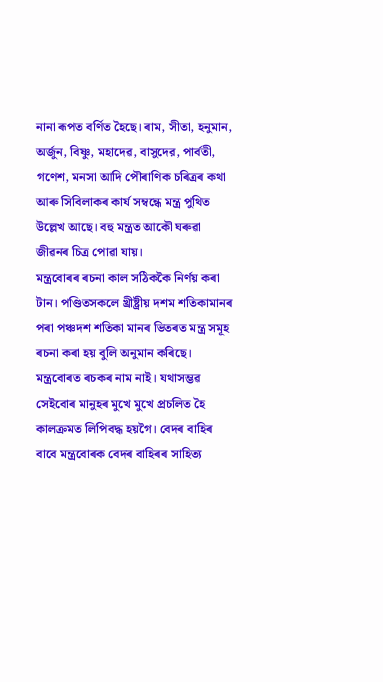নানা ৰূপত বর্ণিত হৈছে। ৰাম, সীতা, হনুমান, অর্জুন, বিষ্ণু, মহাদেৱ, বাসুদের, পার্বতী, গণেশ, মনসা আদি পৌৰাণিক চৰিত্ৰৰ কথা আৰু সিবিলাকৰ কাৰ্য সম্বন্ধে মন্ত্র পুথিত উল্লেখ আছে। বহু মন্ত্রত আকৌ ঘৰুৱা জীৱনৰ চিত্ৰ পোৱা যায়।
মন্ত্ৰবোৰৰ ৰচনা কাল সঠিককৈ নিৰ্ণয় কৰা টান। পণ্ডিতসকলে খ্রীষ্ট্রীয় দশম শতিকামানৰ পৰা পঞ্চদশ শতিকা মানৰ ভিতৰত মন্ত্র সমূহ ৰচনা কৰা হয় বুলি অনুমান কৰিছে। মন্ত্ৰবোৰত ৰচকৰ নাম নাই। যথাসম্ভৱ সেইবোৰ মানুহৰ মুখে মুখে প্রচলিত হৈ কালক্ৰমত লিপিবদ্ধ হয়গৈ। বেদৰ বাহিৰ বাবে মন্ত্ৰবোৰক বেদৰ বাহিৰৰ সাহিত্য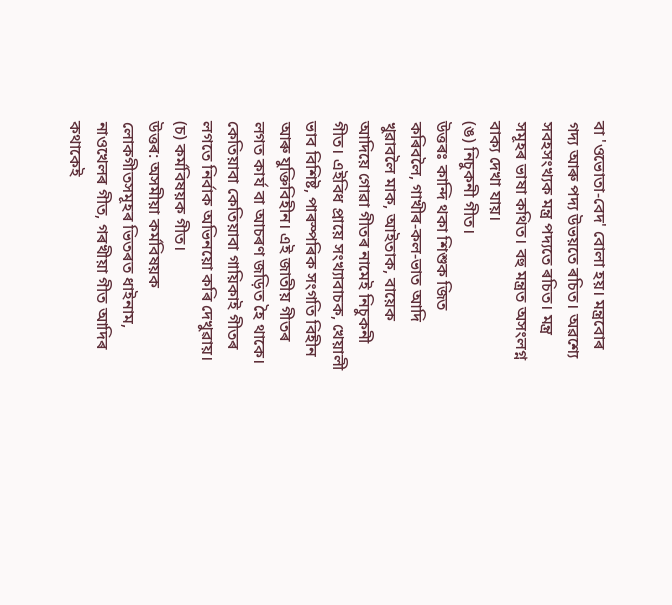বা 'ওভোতা-বেদ' বোলা হয়। মন্ত্ৰবোৰ গদ্য আৰু পদ্য উভয়তে ৰচিত। অৱশ্যে সবহসংখ্যক মন্ত্র পদ্যতে ৰচিত। মন্ত্র সমূহৰ ভাষা কথিত। বহু মন্ত্রত অসংলগ্ন বাক্য দেখা যায়।
(ঙ) নিচুকনী গীত।
উত্তৰঃ কান্দি থকা শিশুক জিত কৰিবলৈ, গাখীৰ-কল-ভাত আদি খুৱাবলৈ মাক, আইতাক, বায়েক আদিয়ে গোৱা গীতৰ নামেই নিচুকনী গীত। এইবিধ প্রায়ে সংখ্যাবাচক, খেয়ালী ভাব বিশিষ্ট, পাৰস্পৰিক সংগতি বিহীন আৰু যুক্তিবিহীন। এই জাতীয় গীতৰ
লগত কার্য বা আচৰণ জড়িত হৈ থাকে। কেতিয়াবা কেতিয়াবা গায়িকাই গীতৰ লগতে নির্বাক অভিনয়ো কৰি দেখুৱায়।
(চ) কর্মবিষয়ক গীত।
উত্তৰ: অসমীয়া কর্মবিষয়ক লোকগীতসমূহৰ ভিতৰত ধাইনাম, নাওখেলৰ গীত, গৰখীয়া গীত আদিৰ কথাকেই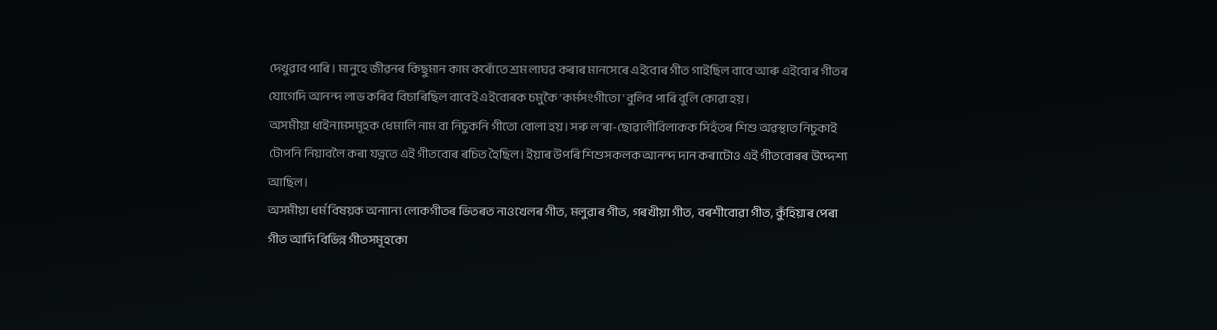দেখুৱাব পাৰি। মানুহে জীৱনৰ কিছুমান কাম কৰোঁতে শ্রম লাঘৱ কৰাৰ মানসেৰে এইবোৰ গীত গাইছিল বাবে আৰু এইবোৰ গীতৰ যোগেদি আনন্দ লাভ কৰিব বিচাৰিছিল বাবেই এইবোৰক চমুকৈ 'কর্মসংগীতো' বুলিব পাৰি বুলি কোৱা হয়।
অসমীয়া ধাইনামসমূহক ধেমালি নাম বা নিচুকনি গীতো বোলা হয়। সৰু ল'ৰা-ছোৱালীবিলাকক সিহঁতৰ শিশু অৱস্থাত নিচুকাই টোপনি নিয়াবলৈ কৰা যত্নতে এই গীতবোৰ ৰচিত হৈছিল। ইয়াৰ উপৰি শিশুসকলক আনন্দ দান কৰাটোও এই গীতবোৰৰ উদ্দেশ্য আছিল।
অসমীয়া ধর্ম বিষয়ক অন্যান্য লোকগীতৰ ভিতৰত নাওখেলৰ গীত, মলুৱাৰ গীত, গৰখীয়া গীত, বৰশীবোৱা গীত, কুঁহিয়াৰ পেৰা গীত আদি বিভিন্ন গীতসমূহকো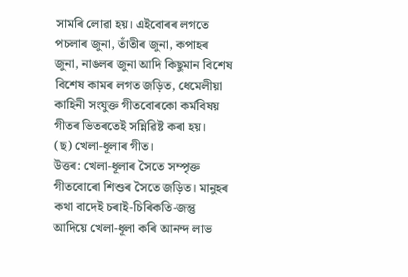সামৰি লোৱা হয়। এইবোৰৰ লগতে পচলাৰ জুনা, তাঁতীৰ জুনা, কপাহৰ জুনা, নাঙলৰ জুনা আদি কিছুমান বিশেষ বিশেষ কামৰ লগত জড়িত, ধেমেলীয়া কাহিনী সংযুক্ত গীতবোৰকো কর্মবিষয় গীতৰ ভিতৰতেই সন্নিৱিষ্ট কৰা হয়।
(ছ) খেলা-ধূলাৰ গীত।
উত্তৰ: খেলা-ধূলাৰ সৈতে সম্পৃক্ত গীতবোৰো শিশুৰ সৈতে জড়িত। মানুহৰ কথা বাদেই চৰাই-চিৰিকতি-জন্তু আদিয়ে খেলা-ধূলা কৰি আনন্দ লাভ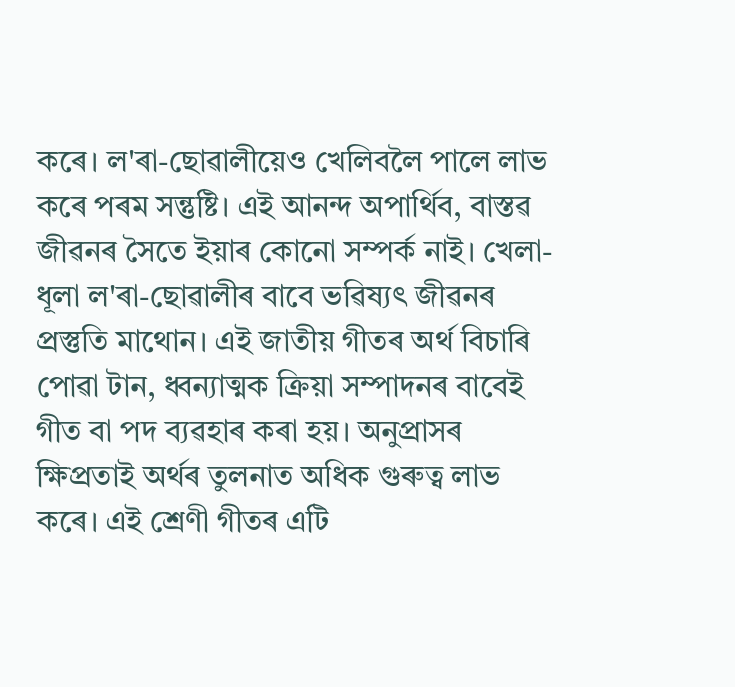কৰে। ল'ৰা-ছোৱালীয়েও খেলিবলৈ পালে লাভ কৰে পৰম সন্তুষ্টি। এই আনন্দ অপার্থিব, বাস্তৱ জীৱনৰ সৈতে ইয়াৰ কোনো সম্পর্ক নাই। খেলা-ধূলা ল'ৰা-ছোৱালীৰ বাবে ভৱিষ্যৎ জীৱনৰ প্ৰস্তুতি মাথোন। এই জাতীয় গীতৰ অৰ্থ বিচাৰি পোৱা টান, ধ্বন্যাত্মক ক্রিয়া সম্পাদনৰ বাবেই গীত বা পদ ব্যৱহাৰ কৰা হয়। অনুপ্ৰাসৰ ক্ষিপ্ৰতাই অৰ্থৰ তুলনাত অধিক গুৰুত্ব লাভ কৰে। এই শ্রেণী গীতৰ এটি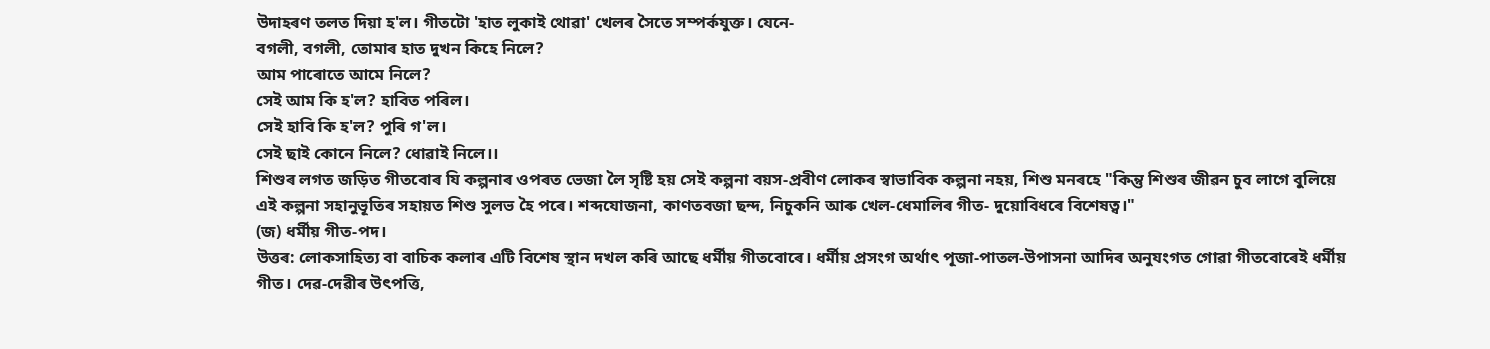উদাহৰণ তলত দিয়া হ'ল। গীতটো 'হাত লুকাই থোৱা' খেলৰ সৈতে সম্পর্কযুক্ত। যেনে-
বগলী, বগলী, তোমাৰ হাত দুখন কিহে নিলে?
আম পাৰোতে আমে নিলে?
সেই আম কি হ'ল? হাবিত পৰিল।
সেই হাবি কি হ'ল? পুৰি গ'ল।
সেই ছাই কোনে নিলে? ধোৱাই নিলে।।
শিশুৰ লগত জড়িত গীতবোৰ যি কল্পনাৰ ওপৰত ভেজা লৈ সৃষ্টি হয় সেই কল্পনা বয়স-প্রবীণ লোকৰ স্বাভাবিক কল্পনা নহয়, শিশু মনৰহে "কিন্তু শিশুৰ জীৱন চুব লাগে বুলিয়ে এই কল্পনা সহানুভূতিৰ সহায়ত শিশু সুলভ হৈ পৰে। শব্দযোজনা, কাণতবজা ছন্দ, নিচুকনি আৰু খেল-ধেমালিৰ গীত- দুয়োবিধৰে বিশেষত্ব।"
(জ) ধর্মীয় গীত-পদ।
উত্তৰ: লোকসাহিত্য বা বাচিক কলাৰ এটি বিশেষ স্থান দখল কৰি আছে ধর্মীয় গীতবোৰে। ধর্মীয় প্রসংগ অর্থাৎ পূজা-পাতল-উপাসনা আদিৰ অনুযংগত গোৱা গীতবোৰেই ধর্মীয় গীত। দেৱ-দেৱীৰ উৎপত্তি,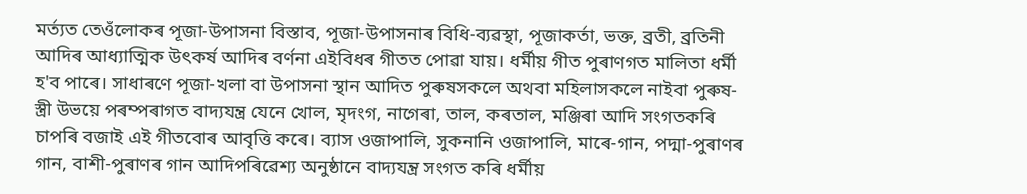মর্ত্যত তেওঁলোকৰ পূজা-উপাসনা বিস্তাব, পূজা-উপাসনাৰ বিধি-ব্যৱস্থা, পূজাকর্তা, ভক্ত, ব্রতী, ব্রতিনী আদিৰ আধ্যাত্মিক উৎকর্ষ আদিৰ বৰ্ণনা এইবিধৰ গীতত পোৱা যায়। ধর্মীয় গীত পুৰাণগত মালিতা ধর্মী হ'ব পাৰে। সাধাৰণে পূজা-খলা বা উপাসনা স্থান আদিত পুৰুষসকলে অথবা মহিলাসকলে নাইবা পুৰুষ-স্ত্রী উভয়ে পৰম্পৰাগত বাদ্যযন্ত্র যেনে খোল, মৃদংগ, নাগেৰা, তাল, কৰতাল, মঞ্জিৰা আদি সংগতকৰি চাপৰি বজাই এই গীতবোৰ আবৃত্তি কৰে। ব্যাস ওজাপালি, সুকনানি ওজাপালি, মাৰে-গান, পদ্মা-পুৰাণৰ গান, বাশী-পুৰাণৰ গান আদিপৰিৱেশ্য অনুষ্ঠানে বাদ্যযন্ত্র সংগত কৰি ধৰ্মীয়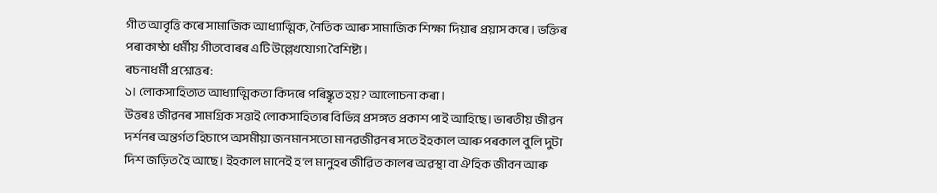গীত আবৃত্তি কৰে সামাজিক আধ্যাত্মিক, নৈতিক আৰু সামাজিক শিক্ষা দিয়াৰ প্ৰয়াস কৰে। ভক্তিৰ পৰাকাষ্ঠা ধর্মীয় গীতবোৰৰ এটি উল্লেখযোগ্য বৈশিষ্ট্য।
ৰচনাধৰ্মী প্রশ্নোত্তৰ:
১। লোকসাহিত্যত আধ্যাত্মিকতা কিদৰে পৰিষ্কৃত হয়? আলোচনা কৰা।
উত্তৰঃ জীৱনৰ সামগ্রিক সত্তাই লোকসাহিত্যৰ বিভিন্ন প্রসঙ্গত প্রকাশ পাই আহিছে। ভাৰতীয় জীৱন দৰ্শনৰ অন্তর্গত হিচাপে অসমীয়া জনমানসতো মানৱজীৱনৰ সতে ইহকাল আৰু পৰকাল বুলি দুটা দিশ জড়িত হৈ আছে। ইহকাল মানেই হ'ল মানুহৰ জীৱিত কালৰ অৱস্থা বা ঐহিক জীবন আৰু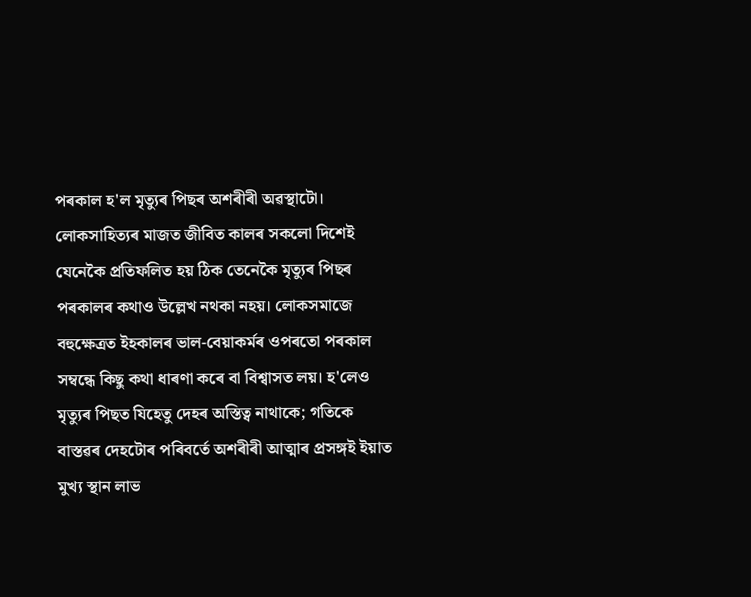পৰকাল হ'ল মৃত্যুৰ পিছৰ অশৰীৰী অৱস্থাটো। লোকসাহিত্যৰ মাজত জীবিত কালৰ সকলো দিশেই যেনেকৈ প্রতিফলিত হয় ঠিক তেনেকৈ মৃত্যুৰ পিছৰ পৰকালৰ কথাও উল্লেখ নথকা নহয়। লোকসমাজে বহুক্ষেত্ৰত ইহকালৰ ভাল-বেয়াকৰ্মৰ ওপৰতো পৰকাল সম্বন্ধে কিছু কথা ধাৰণা কৰে বা বিশ্বাসত লয়। হ'লেও মৃত্যুৰ পিছত যিহেতু দেহৰ অস্তিত্ব নাথাকে; গতিকে বাস্তৱৰ দেহটোৰ পৰিবৰ্তে অশৰীৰী আত্মাৰ প্ৰসঙ্গই ইয়াত মুখ্য স্থান লাভ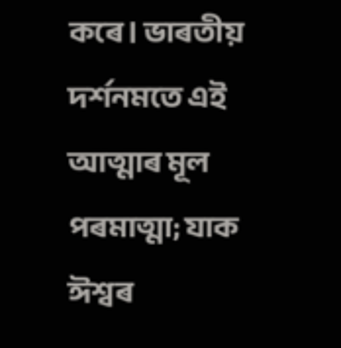কৰে। ভাৰতীয় দর্শনমতে এই আত্মাৰ মূল পৰমাত্মা; যাক ঈশ্বৰ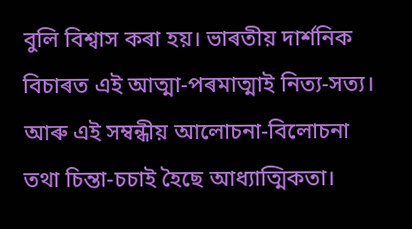বুলি বিশ্বাস কৰা হয়। ভাৰতীয় দার্শনিক বিচাৰত এই আত্মা-পৰমাত্মাই নিত্য-সত্য। আৰু এই সম্বন্ধীয় আলোচনা-বিলোচনা তথা চিন্তা-চচাই হৈছে আধ্যাত্মিকতা।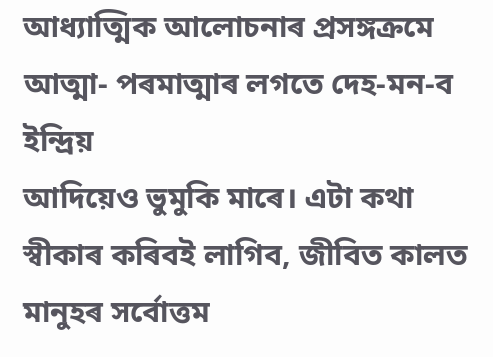আধ্যাত্মিক আলোচনাৰ প্রসঙ্গক্রমে আত্মা- পৰমাত্মাৰ লগতে দেহ-মন-ব ইন্দ্রিয়
আদিয়েও ভুমুকি মাৰে। এটা কথা স্বীকাৰ কৰিবই লাগিব, জীবিত কালত মানুহৰ সৰ্বোত্তম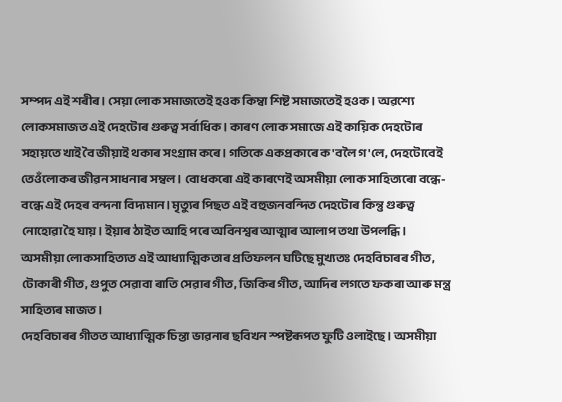সম্পদ এই শৰীৰ। সেয়া লোক সমাজতেই হওক কিম্বা শিষ্ট সমাজতেই হওক। অৱশ্যে লোকসমাজত এই দেহটোৰ গুৰুত্ব সর্বাধিক। কাৰণ লোক সমাজে এই কায়িক দেহটোৰ সহায়তে খাই বৈ জীয়াই থকাৰ সংগ্ৰাম কৰে। গতিকে একপ্ৰকাৰে ক'বলৈ গ'লে, দেহটোবেই তেওঁলোকৰ জীৱন সাধনাৰ সম্বল। বোধকৰো এই কাৰণেই অসমীয়া লোক সাহিত্যৰো বন্ধে-বন্ধে এই দেহৰ বন্দনা বিদ্যমান। মৃত্যুৰ পিছত এই বহুজনবন্দিত দেহটোৰ কিন্তু গুৰুত্ব নোহোৱা হৈ যায়। ইয়াৰ ঠাইত আহি পৰে অবিনশ্বৰ আত্মাৰ আলাপ তথা উপলব্ধি।
অসমীয়া লোকসাহিত্যত এই আধ্যাত্মিকতাৰ প্রতিফলন ঘটিছে মুখ্যতঃ দেহবিচাৰৰ গীত, টোকাৰী গীত, গুপুত সেৱাবা ৰাতি সেৱাৰ গীত, জিকিৰ গীত, আদিৰ লগতে ফকৰা আৰু মন্ত্ৰ সাহিত্যৰ মাজত।
দেহবিচাৰৰ গীতত আধ্যাত্মিক চিন্তা ভাৱনাৰ ছবিখন স্পষ্টৰূপত ফুটি ওলাইছে। অসমীয়া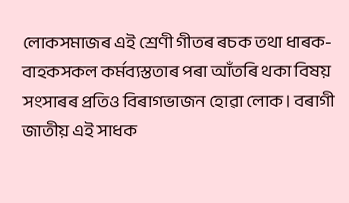লোকসমাজৰ এই শ্ৰেণী গীতৰ ৰচক তথা ধাৰক-বাহকসকল কর্মব্যস্ততাৰ পৰা আঁতৰি থকা বিষয় সংসাৰৰ প্ৰতিও বিৰাগভাজন হোৱা লোক। বৰাগী জাতীয় এই সাধক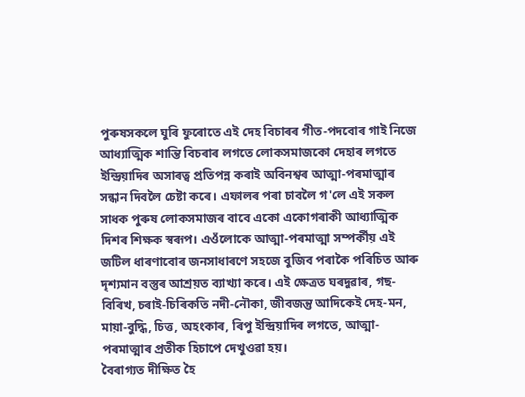পুৰুষসকলে ঘুৰি ফুৰোতে এই দেহ বিচাৰৰ গীত-পদবোৰ গাই নিজে আধ্যাত্মিক শান্তি বিচৰাৰ লগতে লোকসমাজকো দেহাৰ লগতে ইন্দ্ৰিয়াদিৰ অসাৰত্ব প্ৰতিপন্ন কৰাই অবিনশ্বৰ আত্মা-পৰমাত্মাৰ সন্ধান দিবলৈ চেষ্টা কৰে। এফালৰ পৰা চাবলৈ গ'লে এই সকল সাধক পুৰুষ লোকসমাজৰ বাবে একো একোগৰাকী আধ্যাত্মিক দিশৰ শিক্ষক স্বৰূপ। এওঁলোকে আত্মা-পৰমাত্মা সম্পৰ্কীয় এই জটিল ধাৰণাবোৰ জনসাধাৰণে সহজে বুজিব পৰাকৈ পৰিচিত আৰু দৃশ্যমান বস্তুৰ আশ্ৰয়ত ব্যাখ্যা কৰে। এই ক্ষেত্ৰত ঘৰদুৱাৰ, গছ-বিৰিখ, চৰাই-চিৰিকতি নদী-নৌকা, জীবজন্তু আদিকেই দেহ-মন, মায়া-বুদ্ধি, চিত্ত, অহংকাৰ, ৰিপু ইন্দ্ৰিয়াদিৰ লগতে, আত্মা-পৰমাত্মাৰ প্ৰতীক হিচাপে দেখুওৱা হয়।
বৈৰাগ্যত দীক্ষিত হৈ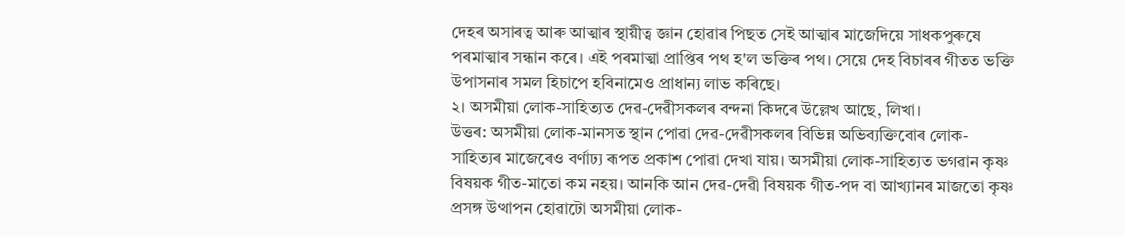দেহৰ অসাৰত্ব আৰু আত্মাৰ স্থায়ীত্ব জ্ঞান হোৱাৰ পিছত সেই আত্মাৰ মাজেদিয়ে সাধকপুৰুষে পৰমাত্মাৰ সন্ধান কৰে। এই পৰমাত্মা প্রাপ্তিৰ পথ হ'ল ভক্তিৰ পথ। সেয়ে দেহ বিচাৰৰ গীতত ভক্তি উপাসনাৰ সমল হিচাপে হবিনামেও প্রাধান্য লাভ কৰিছে।
২। অসমীয়া লোক-সাহিত্যত দেৱ-দেৱীসকলৰ বন্দনা কিদৰে উল্লেখ আছে, লিখা।
উত্তৰ: অসমীয়া লোক-মানসত স্থান পোৱা দেৱ-দেৱীসকলৰ বিভিন্ন অভিব্যক্তিবোৰ লোক-সাহিত্যৰ মাজেৰেও বর্ণাঢ্য ৰূপত প্রকাশ পোৱা দেখা যায়। অসমীয়া লোক-সাহিত্যত ভগৱান কৃষ্ণ বিষয়ক গীত-মাতো কম নহয়। আনকি আন দেৱ-দেৱী বিষয়ক গীত-পদ বা আখ্যানৰ মাজতো কৃষ্ণ প্রসঙ্গ উত্থাপন হোৱাটো অসমীয়া লোক-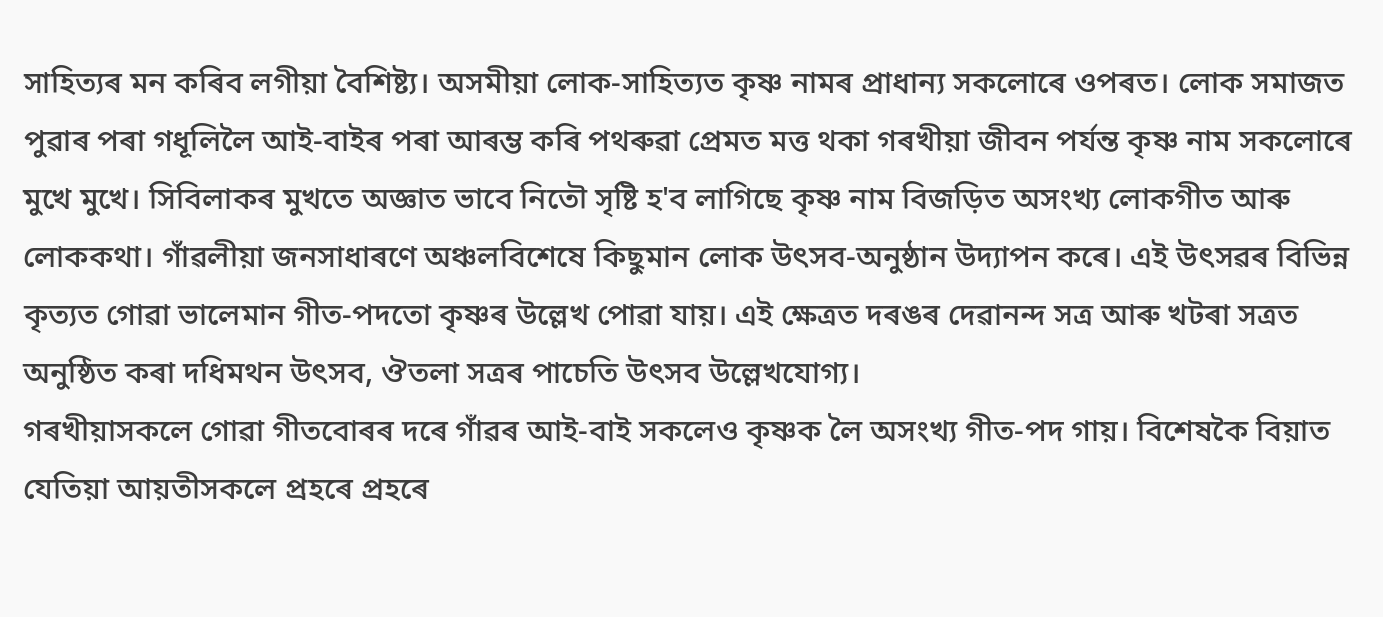সাহিত্যৰ মন কৰিব লগীয়া বৈশিষ্ট্য। অসমীয়া লোক-সাহিত্যত কৃষ্ণ নামৰ প্রাধান্য সকলোৰে ওপৰত। লোক সমাজত পুৱাৰ পৰা গধূলিলৈ আই-বাইৰ পৰা আৰম্ভ কৰি পথৰুৱা প্রেমত মত্ত থকা গৰখীয়া জীবন পর্যন্ত কৃষ্ণ নাম সকলোৰে মুখে মুখে। সিবিলাকৰ মুখতে অজ্ঞাত ভাবে নিতৌ সৃষ্টি হ'ব লাগিছে কৃষ্ণ নাম বিজড়িত অসংখ্য লোকগীত আৰু লোককথা। গাঁৱলীয়া জনসাধাৰণে অঞ্চলবিশেষে কিছুমান লোক উৎসব-অনুষ্ঠান উদ্যাপন কৰে। এই উৎসৱৰ বিভিন্ন কৃত্যত গোৱা ভালেমান গীত-পদতো কৃষ্ণৰ উল্লেখ পোৱা যায়। এই ক্ষেত্ৰত দৰঙৰ দেৱানন্দ সত্ৰ আৰু খটৰা সত্ৰত অনুষ্ঠিত কৰা দধিমথন উৎসব, ঔতলা সত্ৰৰ পাচেতি উৎসব উল্লেখযোগ্য।
গৰখীয়াসকলে গোৱা গীতবোৰৰ দৰে গাঁৱৰ আই-বাই সকলেও কৃষ্ণক লৈ অসংখ্য গীত-পদ গায়। বিশেষকৈ বিয়াত যেতিয়া আয়তীসকলে প্ৰহৰে প্ৰহৰে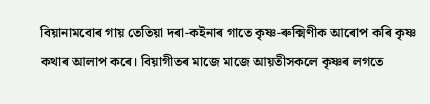বিয়ানামবোৰ গায় তেতিয়া দৰা-কইনাৰ গাতে কৃষ্ণ-ৰুক্মিণীক আৰোপ কৰি কৃষ্ণ কথাৰ আলাপ কৰে। বিয়াগীতৰ মাজে মাজে আয়তীসকলে কৃষ্ণৰ লগতে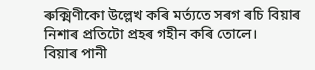ৰুক্মিণীকো উল্লেখ কৰি মর্ত্যতে সৰগ ৰচি বিয়াৰ নিশাৰ প্ৰতিটো প্ৰহৰ গহীন কৰি তোলে।
বিয়াৰ পানী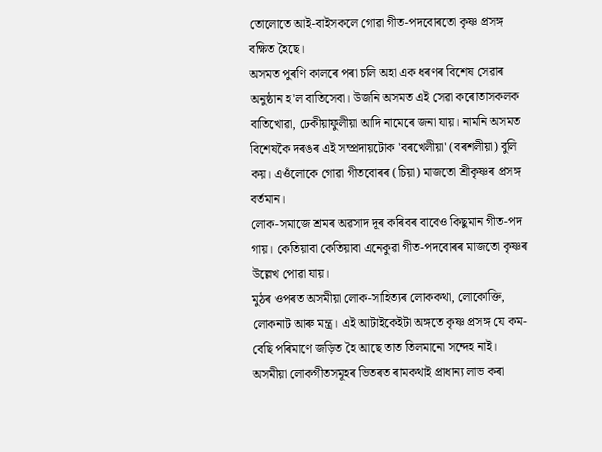তোলোতে আই-বাইসকলে গোৱা গীত-পদবোৰতো কৃষ্ণ প্রসঙ্গ বক্ষিত হৈছে।
অসমত পুৰণি কালৰে পৰা চলি অহা এক ধৰণৰ বিশেষ সেৱাৰ অনুষ্ঠান হ'ল বাতিসেবা। উজনি অসমত এই সেৱা কৰোতাসকলক বাতিখোৱা, ঢেকীয়াফুলীয়া আদি নামেৰে জনা যায়। নামনি অসমত বিশেষকৈ দৰঙৰ এই সম্প্রদায়টোক 'বৰখেলীয়া' (বৰশলীয়া) বুলি কয়। এওঁলোকে গোৱা গীতবোৰৰ (চিয়া) মাজতো শ্রীকৃষ্ণৰ প্রসঙ্গ বর্তমান।
লোক-সমাজে শ্ৰমৰ অৱসাদ দূৰ কৰিবৰ বাবেও কিছুমান গীত-পদ গায়। কেতিয়াবা কেতিয়াবা এনেকুৱা গীত-পদবোৰৰ মাজতো কৃষ্ণৰ উল্লেখ পোৱা যায়।
মুঠৰ ওপৰত অসমীয়া লোক-সাহিত্যৰ লোককথা, লোকোক্তি, লোকনাট আৰু মন্ত্র। এই আটাইকেইটা অঙ্গতে কৃষ্ণ প্রসঙ্গ যে কম-বেছি পৰিমাণে জড়িত হৈ আছে তাত তিলমানো সন্দেহ নাই।
অসমীয়া লোকগীতসমূহৰ ভিতৰত ৰামকথাই প্রাধান্য লাভ কৰা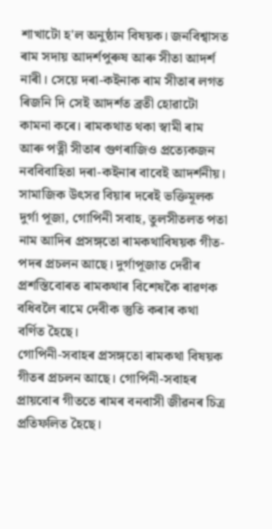শাখাটো হ'ল অনুষ্ঠান বিষয়ক। জনবিশ্বাসত ৰাম সদায় আদর্শপুৰুষ আৰু সীতা আদর্শ নাৰী। সেয়ে দৰা-কইনাক ৰাম সীতাৰ লগত ৰিজনি দি সেই আদর্শত ব্রতী হোৱাটো কামনা কৰে। ৰামকথাত থকা স্বামী ৰাম আৰু পত্নী সীতাৰ গুণৰাজিও প্রত্যেকজন নববিবাহিতা দৰা-কইনাৰ বাবেই আদর্শনীয়।
সামাজিক উৎসৱ বিয়াৰ দৰেই ভক্তিমূলক দুর্গা পূজা, গোপিনী সবাহ, তুলসীতলত পতা নাম আদিৰ প্ৰসঙ্গতো ৰামকথাবিষয়ক গীত-পদৰ প্ৰচলন আছে। দুর্গাপূজাত দেৱীৰ প্রশস্তিবোৰত ৰামকথাৰ বিশেষকৈ ৰাৱণক বধিবলৈ ৰামে দেবীক স্তুতি কৰাৰ কথা বর্ণিত হৈছে।
গোপিনী-সবাহৰ প্ৰসঙ্গতো ৰামকথা বিষয়ক গীতৰ প্ৰচলন আছে। গোপিনী-সবাহৰ প্ৰায়বোৰ গীততে ৰামৰ বনবাসী জীৱনৰ চিত্ৰ প্রতিফলিত হৈছে।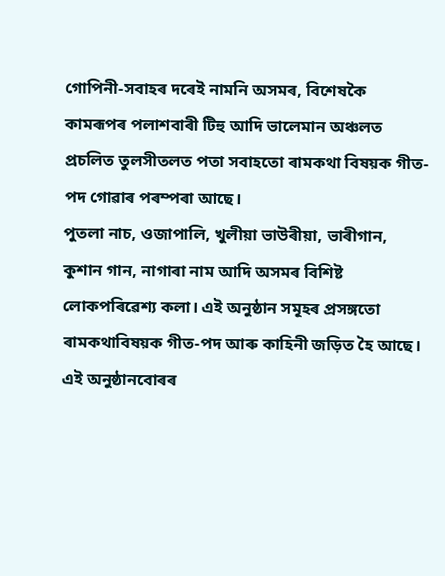গোপিনী-সবাহৰ দৰেই নামনি অসমৰ, বিশেষকৈ কামৰূপৰ পলাশবাৰী টিহু আদি ভালেমান অঞ্চলত প্রচলিত তুলসীতলত পতা সবাহতো ৰামকথা বিষয়ক গীত-পদ গোৱাৰ পৰম্পৰা আছে।
পুতলা নাচ, ওজাপালি, খুলীয়া ভাউৰীয়া, ভাৰীগান, কুশান গান, নাগাৰা নাম আদি অসমৰ বিশিষ্ট লোকপৰিৱেশ্য কলা। এই অনুষ্ঠান সমূহৰ প্ৰসঙ্গতো ৰামকথাবিষয়ক গীত-পদ আৰু কাহিনী জড়িত হৈ আছে। এই অনুষ্ঠানবোৰৰ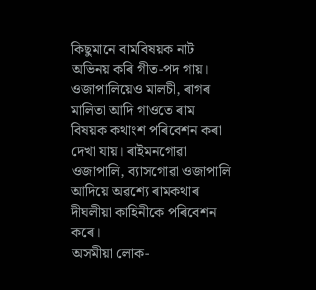কিছুমানে বামবিষয়ক নাট অভিনয় কৰি গীত-পদ গায়। ওজাপালিয়েও মালচী, ৰাগৰ মালিতা আদি গাওতে ৰাম বিষয়ক কথাংশ পৰিবেশন কৰা দেখা যায়। ৰাইমনগোৱা ওজাপালি, ব্যাসগোৱা ওজাপালি আদিয়ে অৱশ্যে ৰামকথাৰ দীঘলীয়া কাহিনীকে পৰিবেশন কৰে।
অসমীয়া লোক-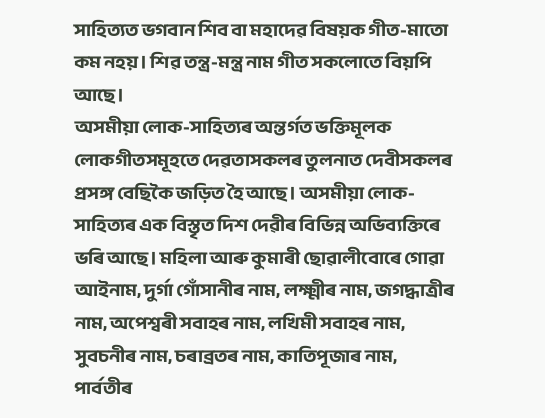সাহিত্যত ভগবান শিব বা মহাদেৱ বিষয়ক গীত-মাতো কম নহয়। শিৱ তন্ত্র-মন্ত্র নাম গীত সকলোতে বিয়পি আছে।
অসমীয়া লোক-সাহিত্যৰ অন্তৰ্গত ভক্তিমূলক লোকগীতসমূহতে দেৱতাসকলৰ তুলনাত দেবীসকলৰ প্ৰসঙ্গ বেছিকৈ জড়িত হৈ আছে। অসমীয়া লোক-সাহিত্যৰ এক বিস্তৃত দিশ দেৱীৰ বিভিন্ন অভিব্যক্তিৰে ভৰি আছে। মহিলা আৰু কুমাৰী ছোৱালীবোৰে গোৱা আইনাম, দুর্গা গোঁসানীৰ নাম, লক্ষ্মীৰ নাম, জগদ্ধাত্রীৰ নাম, অপেশ্বৰী সবাহৰ নাম, লখিমী সবাহৰ নাম, সুবচনীৰ নাম, চৰাব্ৰতৰ নাম, কাতিপূজাৰ নাম, পাৰ্বতীৰ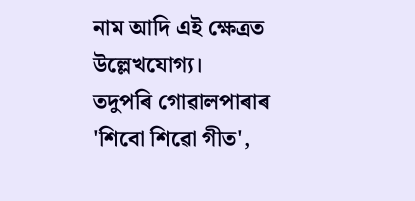নাম আদি এই ক্ষেত্রত উল্লেখযোগ্য।
তদুপৰি গোৱালপাৰাৰ 'শিবো শিৱো গীত',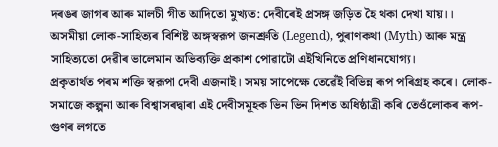দৰঙৰ জাগৰ আৰু মালচী গীত আদিতো মুখ্যত: দেবীৰেই প্রসঙ্গ জড়িত হৈ থকা দেখা যায়।।
অসমীয়া লোক-সাহিত্যৰ বিশিষ্ট অঙ্গস্বরূপ জনশ্রুতি (Legend), পুৰাণকথা (Myth) আৰু মন্ত্র সাহিত্যতো দেৱীৰ ভালেমান অভিব্যক্তি প্রকাশ পোৱাটো এইখিনিতে প্রণিধানযোগ্য।
প্ৰকৃতাৰ্থত পৰম শক্তি স্বরূপা দেবী এজনাই। সময় সাপেক্ষে তেৱেঁই বিভিন্ন ৰূপ পৰিগ্ৰহ কৰে। লোক-সমাজে কল্পনা আৰু বিশ্বাসৰদ্বাৰা এই দেবীসমূহক ভিন ভিন দিশত অধিষ্ঠাত্রী কৰি তেওঁলোকৰ ৰূপ-গুণৰ লগতে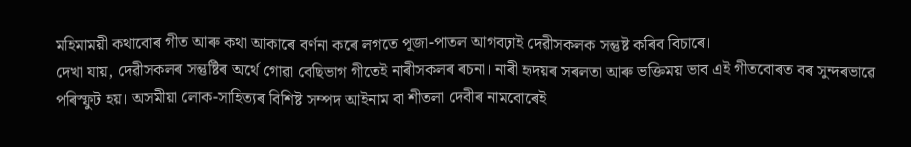মহিমাময়ী কথাবোৰ গীত আৰু কথা আকাৰে বৰ্ণনা কৰে লগতে পূজা-পাতল আগবঢ়াই দেৱীসকলক সন্তুষ্ট কৰিব বিচাৰে।
দেখা যায়, দেৱীসকলৰ সন্তুষ্টিৰ অৰ্থে গোৱা বেছিভাগ গীতেই নাৰীসকলৰ ৰচনা। নাৰী হৃদয়ৰ সৰলতা আৰু ভক্তিময় ভাব এই গীতবোৰত বৰ সুন্দৰভাৱে পৰিস্ফুট হয়। অসমীয়া লোক-সাহিত্যৰ বিশিষ্ট সম্পদ আইনাম বা শীতলা দেবীৰ নামবোৰেই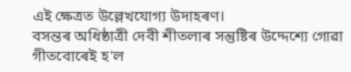এই ক্ষেত্রত উল্লেখযোগ্য উদাহৰণ।
বসন্তৰ অধিষ্ঠাত্রী দেবী শীতলাৰ সন্তুষ্টিৰ উদ্দেশ্যে গোৱা গীতবোৰেই হ'ল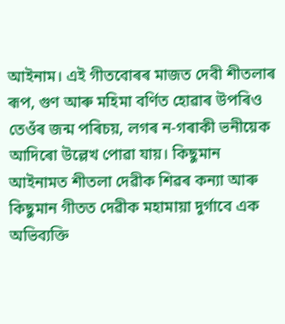আইনাম। এই গীতবোৰৰ মাজত দেবী শীতলাৰ ৰূপ, গুণ আৰু মহিমা বর্ণিত হোৱাৰ উপৰিও তেওঁৰ জন্ম পৰিচয়, লগৰ ন-গৰাকী ভনীয়েক আদিৰো উল্লেখ পোৱা যায়। কিছুমান আইনামত শীতলা দেৱীক শিৱৰ কন্যা আৰু কিছুমান গীতত দেৱীক মহামায়া দুর্গাবে এক অভিব্যক্তি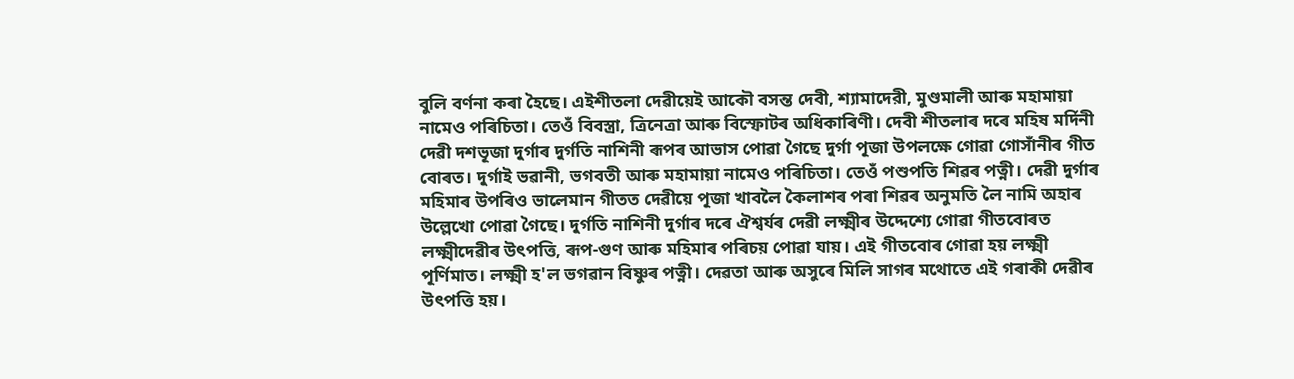বুলি বর্ণনা কৰা হৈছে। এইশীতলা দেৱীয়েই আকৌ বসন্ত দেবী, শ্যামাদেরী, মুণ্ডমালী আৰু মহামায়া নামেও পৰিচিতা। তেওঁ বিবস্ত্রা, ত্রিনেত্রা আৰু বিস্ফোটৰ অধিকাৰিণী। দেবী শীতলাৰ দৰে মহিষ মর্দিনী দেৱী দশভূজা দুর্গাৰ দুৰ্গতি নাশিনী ৰূপৰ আভাস পোৱা গৈছে দুর্গা পূজা উপলক্ষে গোৱা গোসাঁনীৰ গীত বোৰত। দুর্গাই ভৱানী, ভগবতী আৰু মহামায়া নামেও পৰিচিতা। তেওঁ পশুপতি শিৱৰ পত্নী। দেৱী দুৰ্গাৰ মহিমাৰ উপৰিও ভালেমান গীতত দেৱীয়ে পূজা খাবলৈ কৈলাশৰ পৰা শিৱৰ অনুমতি লৈ নামি অহাৰ উল্লেখো পোৱা গৈছে। দুর্গতি নাশিনী দুর্গাৰ দৰে ঐশ্বৰ্যৰ দেৱী লক্ষ্মীৰ উদ্দেশ্যে গোৱা গীতবোৰত লক্ষ্মীদেৱীৰ উৎপত্তি, ৰূপ-গুণ আৰু মহিমাৰ পৰিচয় পোৱা যায়। এই গীতবোৰ গোৱা হয় লক্ষ্মী পূর্ণিমাত। লক্ষ্মী হ'ল ভগৱান বিষ্ণুৰ পত্নী। দেৱতা আৰু অসুৰে মিলি সাগৰ মথোতে এই গৰাকী দেৱীৰ উৎপত্তি হয়।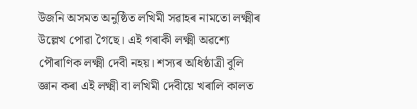উজনি অসমত অনুষ্ঠিত লখিমী সৱাহৰ নামতো লক্ষ্মীৰ উল্লেখ পোৱা গৈছে। এই গৰাকী লক্ষ্মী অৱশ্যে পৌৰাণিক লক্ষ্মী দেবী নহয়। শস্যৰ অধিষ্ঠাত্রী বুলি জ্ঞান কৰা এই লক্ষ্মী বা লখিমী দেবীয়ে খৰালি কালত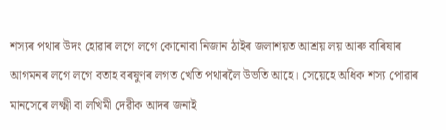শস্যৰ পথাৰ উদং হোৱাৰ লগে লগে কোনোবা নিজান ঠাইৰ জলাশয়ত আশ্রয় লয় আৰু বাৰিষাৰ আগমনৰ লগে লগে বতাহ বৰষুণৰ লগত খেতি পথাৰলৈ উভতি আহে। সেয়েহে অধিক শস্য পোৱাৰ মানসেৰে লক্ষ্মী বা লখিমী দেৱীক আদৰ জনাই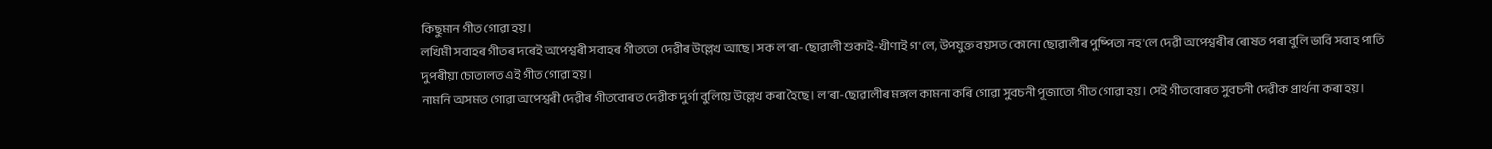কিছুমান গীত গোৱা হয়।
লখিমী সবাহৰ গীতৰ দৰেই অপেশ্বৰী সবাহৰ গীততো দেৱীৰ উল্লেখ আছে। সক ল'ৰা-ছোৱালী শুকাই-খীণাই গ'লে, উপযুক্ত বয়সত কোনো ছোৱালীৰ পুষ্পিতা নহ'লে দেৱী অপেশ্বৰীৰ ৰোষত পৰা বুলি ভাবি সবাহ পাতি দুপৰীয়া চোতালত এই গীত গোৱা হয়।
নামনি অসমত গোৱা অপেশ্বৰী দেৱীৰ গীতবোৰত দেৱীক দুর্গা বুলিয়ে উল্লেখ কৰা হৈছে। ল'ৰা-ছোৱালীৰ মঙ্গল কামনা কৰি গোৱা সুবচনী পূজাতো গীত গোৱা হয়। সেই গীতবোৰত সুবচনী দেৱীক প্রার্থনা কৰা হয়।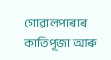গোৱালপাৰাৰ কাতিপূজা আৰু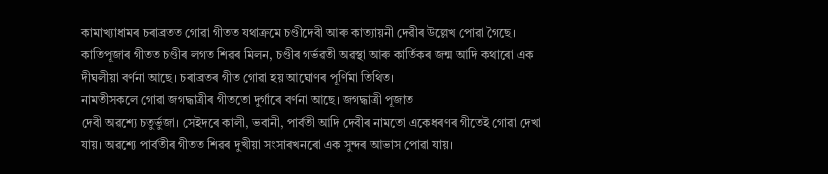কামাখ্যাধামৰ চৰাব্ৰতত গোৱা গীতত যথাক্রমে চণ্ডীদেবী আৰু কাত্যায়নী দেৱীৰ উল্লেখ পোৱা গৈছে। কাতিপূজাৰ গীতত চণ্ডীৰ লগত শিৱৰ মিলন, চণ্ডীৰ গৰ্ভৱতী অৱস্থা আৰু কার্তিকৰ জন্ম আদি কথাৰো এক দীঘলীয়া বৰ্ণনা আছে। চৰাব্ৰতৰ গীত গোৱা হয় আঘোণৰ পূর্ণিমা তিথিত।
নামতীসকলে গোৱা জগদ্ধাত্রীৰ গীততো দুর্গাৰে বৰ্ণনা আছে। জগদ্ধাত্রী পূজাত
দেবী অৱশ্যে চতুর্ভুজা। সেইদৰে কালী, ভবানী, পার্বতী আদি দেবীৰ নামতো একেধৰণৰ গীতেই গোৱা দেখা যায়। অৱশ্যে পাৰ্বতীৰ গীতত শিৱৰ দুখীয়া সংসাৰখনৰো এক সুন্দৰ আভাস পোৱা যায়।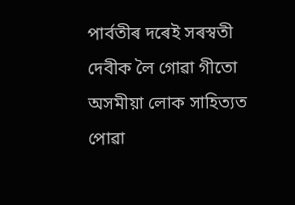পাৰ্বতীৰ দৰেই সৰস্বতী দেবীক লৈ গোৱা গীতো অসমীয়া লোক সাহিত্যত পোৱা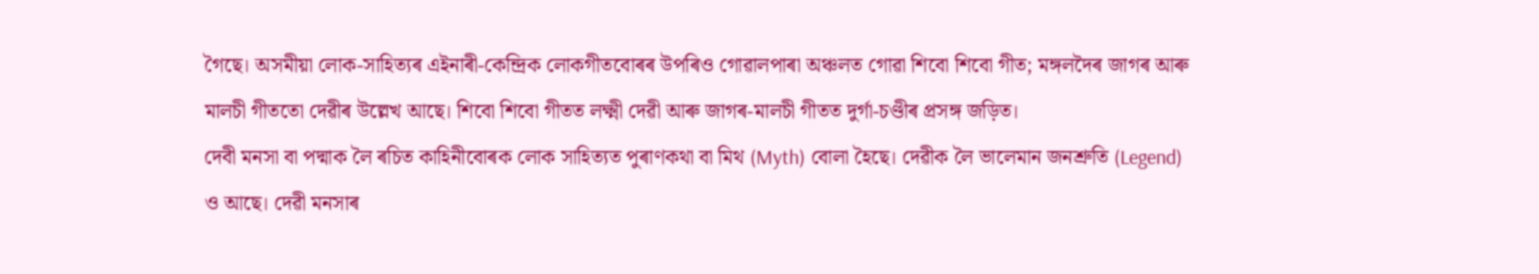গৈছে। অসমীয়া লোক-সাহিত্যৰ এইনাৰী-কেন্দ্রিক লোকগীতবোৰৰ উপৰিও গোৱালপাৰা অঞ্চলত গোৱা শিবো শিবো গীত; মঙ্গলদৈৰ জাগৰ আৰু মালচী গীততো দেৱীৰ উল্লেখ আছে। শিবো শিবো গীতত লক্ষ্মী দেৱী আৰু জাগৰ-মালচী গীতত দুর্গা-চণ্ডীৰ প্ৰসঙ্গ জড়িত।
দেবী মনসা বা পদ্মাক লৈ ৰচিত কাহিনীবোৰক লোক সাহিত্যত পুৰাণকথা বা মিথ (Myth) বোলা হৈছে। দেৱীক লৈ ভালেমান জনশ্রুতি (Legend) ও আছে। দেৱী মনসাৰ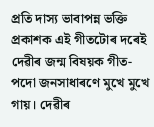প্ৰতি দাস্য ভাবাপন্ন ভক্তি প্রকাশক এই গীতটোৰ দৰেই দেৱীৰ জন্ম বিষয়ক গীত-পদো জনসাধাৰণে মুখে মুখে গায়। দেৱীৰ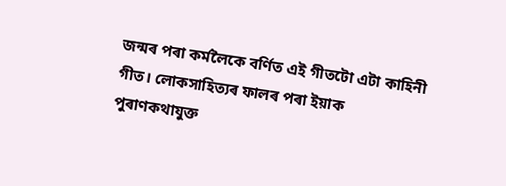জন্মৰ পৰা কৰ্মলৈকে বর্ণিত এই গীতটো এটা কাহিনী গীত। লোকসাহিত্যৰ ফালৰ পৰা ইয়াক পুৰাণকথাযুক্ত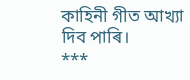কাহিনী গীত আখ্যা দিব পাৰি।
***